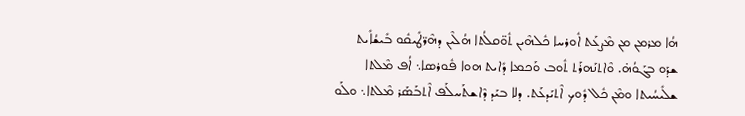ܗܳܐ ܡܪܡܢ ܡܢ ܡܶܨܥܰܬ ܐܽܘܪܚܐ ܟܽܠܗܶܝܢ ܬܽܘ̈ܩܠܳܬܐ ܗܳܠܶܝܢ ܕܗܶܪ̈ܛܺܝܩܽܘ ܒܺܝܫܳܐܺܝܬ ܫܕܰܘ ܒܓܰܘܳܗ̇. ܘܶܐܬܢܰܗܪܰܬ ܬܽܘܒ ܘܰܟܡܐ ܕܺܐܝܬ ܗܘܐ ܦܽܘܪܣܐ܆ ܐܳܦ ܡܶܠܬܐ ܫܠܺܝܚܳܝܬܐ ܘܡܶܢ ܟܽܠ ܕܽܘܟ ܐܶܬܝܰܕܥܰܬ. ܕܠܐ ܒܝܰܕ ܕܶܐܫܬܰܚܠܰܦ ܐܶܬܒܰܣܰܪ ܡܶܠܬܐ܆ ܘܠܰܘ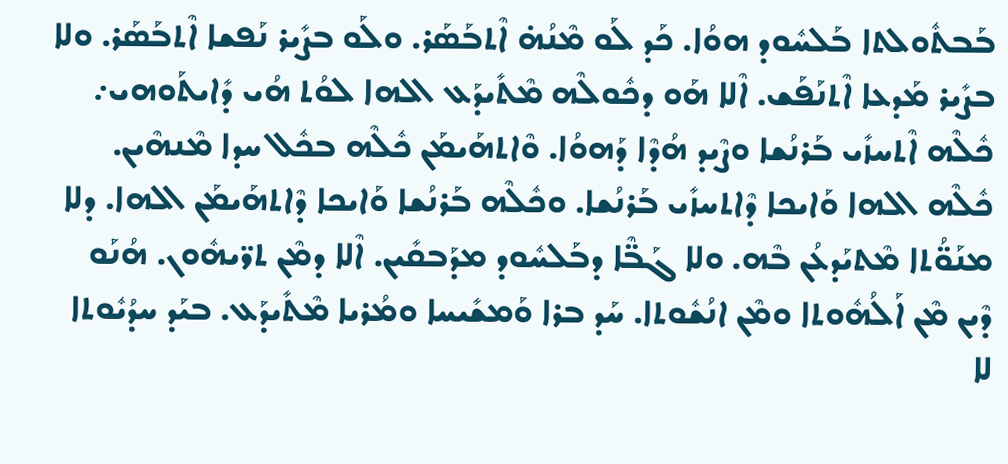ܒܰܒܬܽܘܠܬܐ ܒܰܠܚܽܘܕ ܗܘܳܐ. ܟܰܕ ܠܰܘ ܡܶܢܳܗ̇ ܐܶܬܒܰܣܰܪ. ܘܠܰܘ ܒܨܺܝܪ ܢܰܦܫܐ ܐܶܬܒܰܣܰܪ. ܘܠܐ ܒܨܺܝܪ ܡܰܕܥܐ ܐܶܬܢܰܦܰܫ. ܐܶܠܐ ܗܰܘ ܕܟܽܘܠܶܗ ܡܶܬܺܝܕܰܥ ܐܠܗܐ ܠܘܳܬ ܗܳܝ ܕܺܐܝܬܰܘܗܝ܇ ܟܽܠܶܗ ܐܶܬܚܙܺܝ ܒܰܪܢܳܫܐ ܘܨܶܝܕ ܗܳܕܶܐ ܕܰܗܘܳܐ. ܘܶܐܬܗܰܝܡܰܢ ܟܽܠܶܗ ܒܟܽܠ ܚܕܐ ܡܶܢܗܶܝܢ. ܟܽܠܶܗ ܐܠܗܐ ܘܰܐܝܟܐ ܕܶܐܬܚܙܺܝ ܒܰܪܢܳܫܐ. ܘܟܽܠܶܗ ܒܰܪܢܳܫܐ ܘܰܐܝܟܐ ܕܶܐܬܗܰܝܡܰܢ ܐܠܗܐ. ܕܠܐ ܡܢܰܘ̈ܳܬܐ ܡܶܬܝܰܕܥܳܢ ܒܶܗ. ܘܠܐ ܓܰܒ̈ܶܐ ܕܒܰܠܚܽܘܕ ܡܕܰܒܩܺܝܢ. ܐܶܠܐ ܕܡܶܢ ܬܪ̈ܝܗܽܘܢ. ܗܳܢܰܘ ܕܶܝܢ ܡܶܢ ܐܰܠܳܗܽܘܬܐ ܘܡܶܢ ܐܢܳܫܽܘܬܐ. ܚܰܕ ܒܪܐ ܘܰܡܫܺܝܚܐ ܘܡܳܪܝܐ ܡܶܬܺܝܕܰܥ. ܒܝܰܕ ܚܕܳܝܽܘܬܐ ܠܐ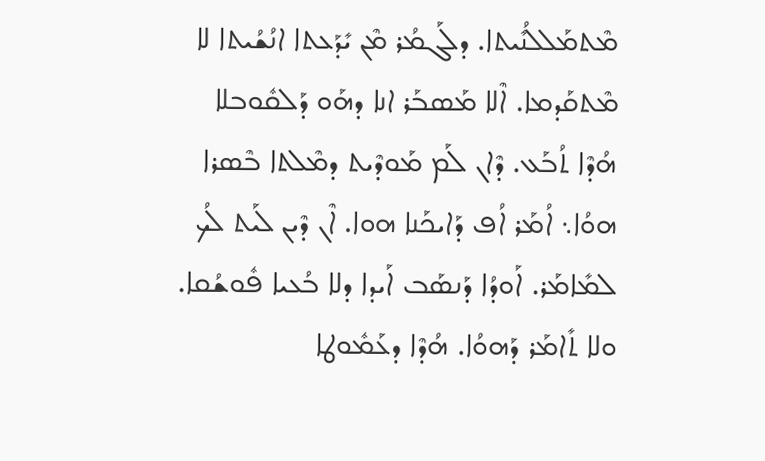ܡܶܬܡܰܠܠܳܢܺܝܬܐ. ܕܠܰܓܡܳܪ ܡܶܢ ܝܺܕܰܥܬܐ ܐܢܳܫܳܝܬܐ ܠܐ ܡܶܬܩܰܕܡܐ. ܐܶܠܐ ܡܰܣܒܰܪ ܐܢܐ ܕܗܰܘ ܕܰܠܩܽܘܒܠܐ ܗܳܕܶܐ ܬܳܒܰܥ. ܕܶܐܢ ܠܰܡ ܡܰܘܕܶܝܬ ܕܡܶܠܬܐ ܒܶܣܪܐ ܗܘܳܐ܆ ܐܳܡܰܪ ܐܳܦ ܕܰܐܝܟܰܢܐ ܗܘܐ. ܐܶܢ ܕܶܝܢ ܠܰܝܬ ܠܳܟ ܠܡܺܐܡܰܪ. ܐܰܘܕܳܐ ܕܰܢܣܰܒ ܐܰܝܕܐ ܕܠܐ ܒܳܥܝܐ ܦܽܘܫܳܩܐ. ܘܠܐ ܬܺܐܡܰܪ ܕܰܗܘܳܐ. ܗܳܕܶܐ ܕܥܰܡܽܘܛܐ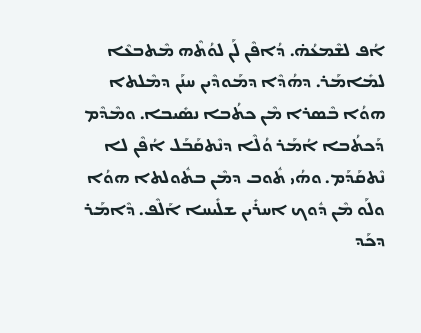ܐܳܦ ܠܫܶܡܥܳܗ̇. ܕܳܐܦܶܢ ܠܰܢ ܠܘܳܬܶܗ ܡܶܬܒܥܶܐ ܠܡܺܐܡܰܪ. ܕܗܳܕܶܐ ܕܡܰܘܕܶܝܢ ܚܢܰܢ ܕܡܶܠܬܐ ܗܘܳܐ ܒܶܣܪܐ ܡܶܢ ܟܬܳܒܐ ܢܣܺܝܒܐ. ܘܡܶܕܶܡ ܕܰܟܬܳܒܐ ܐܳܡܰܪ ܘܳܠܶܐ ܕܢܶܬܩܰܒܰܠ ܐܳܦܶܢ ܠܐ ܢܶܬܩܰܕܰܡ. ܘܗܳܝ ܬܽܘܒ ܕܡܶܢ ܒܬܽܘܠܬܐ ܗܘܳܐ ܘܠܰܘ ܡܶܢ ܕܽܘܟ ܐܚܪܺܝܢ ܫܠܺܝܚܐ ܐܰܠܶܦ. ܕܶܐܡܰܪ ܕܟܰܕ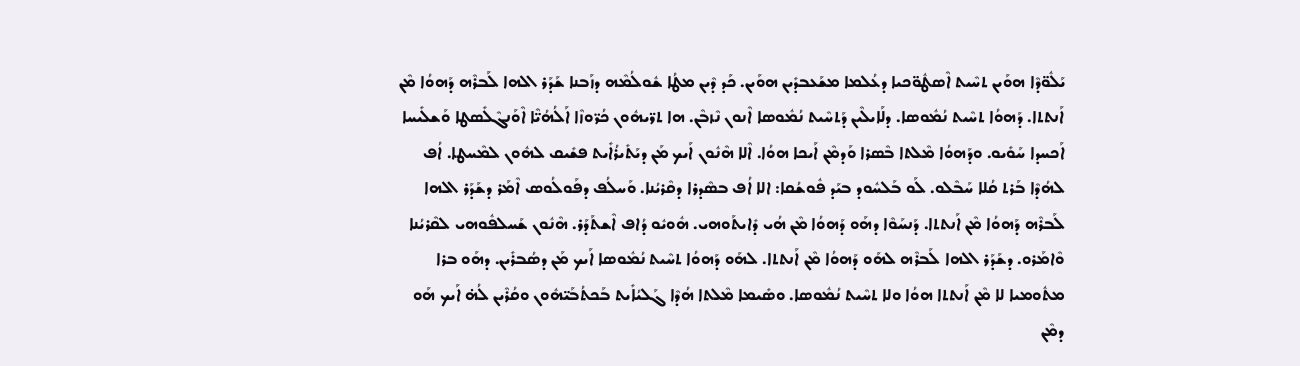ܝܰܠܽܘ̈ܕܶܐ ܗܘܰܝܢ ܬܚܶܝܬ ܐܶܣܛܽܘ̈ܟܝܐ ܕܥܳܠܡܐ ܡܫܰܥܒܕܺܝܢ ܗܘܰܝܢ. ܟܰܕ ܕܶܝܢ ܡܛܳܐ ܫܽܘܠܳܡܶܗ ܕܙܰܒܢܐ ܫܰܕܰܪ ܐܠܗܐ ܠܰܒܪܶܗ ܕܰܗܘܳܐ ܡܶܢ ܐܰܢܬܬܐ. ܕܰܗܘܳܐ ܬܚܶܝܬ ܢܳܡܽܘܣܐ. ܕܠܰܐܝܠܶܝܢ ܕܰܬܚܶܝܬ ܢܳܡܽܘܣܐ ܐܶܢܘܢ ܢܶܙܒܶܢ. ܗܐ ܬܪ̈ܝܗܽܘܢ ܟܳܪ̈ܘܙܶܐ ܐܰܠܳܗܳܝ̈ܶܐ ܐܶܘܰܢܓܶܠܺܣܛܐ ܘܰܫܠܺܝܚܐ ܐܰܟܚܕܐ ܚܰܘܺܝܘ. ܘܕܰܗܘܳܐ ܡܶܠܬܐ ܒܶܣܪܐ ܘܰܕܡܶܢ ܐܰܝܟܐ ܗܘܳܐ. ܐܶܠܐ ܗܶܢܽܘܢ ܐܰܝܟ ܡܰܢ ܕܝܰܬܺܝܪܳܐܺܝܬ ܦܫܺܝܩ ܠܗܽܘܢ ܠܡܶܚܛܐ. ܐܳܦ ܠܗܳܕܶܐ ܒܰܪܬ ܩܳܠܐ ܚܰܒܶܠܘ. ܠܰܘ ܒܰܠܚܽܘܕ ܒܝܰܕ ܦܽܘܫܳܩܐ: ܐܠܐ ܐܳܦ ܒܣܶܕܪܐ ܕܩܶܪܝܳܢܐ. ܘܰܚܠܳܦ ܕܦܰܘܠܳܘܣ ܐܶܡܰܪ ܕܫܰܕܰܪ ܐܠܗܐ ܠܰܒܪܶܗ ܕܰܗܘܳܐ ܡܶܢ ܐܰܢܬܬܐ. ܕܰܢܚܰܘܶܐ ܕܗܰܘ ܕܰܗܘܳܐ ܡܶܢ ܗܳܝ ܕܺܐܝܬܰܘܗܝ. ܗܽܘܝܽܘ ܕܳܐܦ ܐܶܫܬܰܕܰܪ. ܗܶܢܽܘܢ ܫܰܚܠܦܽܘܗܝ ܠܩܶܪܝܳܢܐ ܘܶܐܡܰܪܘ. ܕܫܰܕܰܪ ܐܠܗܐ ܠܰܒܪܶܗ ܠܗܰܘ ܕܰܗܘܳܐ ܡܶܢ ܐܰܢܬܬܐ. ܠܗܰܘ ܕܰܗܘܳܐ ܬܚܶܝܬ ܢܳܡܽܘܣܐ ܐܰܝܟ ܡܰܢ ܕܣܳܒܪܺܝܢ. ܕܗܰܘ ܒܪܐ ܡܬܽܘܡܝܐ ܠܐ ܡܶܢ ܐܰܢܬܬܐ ܗܘܳܐ ܘܠܐ ܬܚܶܝܬ ܢܳܡܽܘܣܐ. ܘܣܺܝܡܐ ܡܶܠܬܐ ܗܳܕܶܐ ܓܰܠܝܳܐܺܝܬ ܒܰܟܬܳܒܰܝ̈ܗܽܘܢ ܘܩܳܪܶܝܢ ܠܳܗ̇ ܐܰܝܟ ܗܰܘ ܕܡܶܢ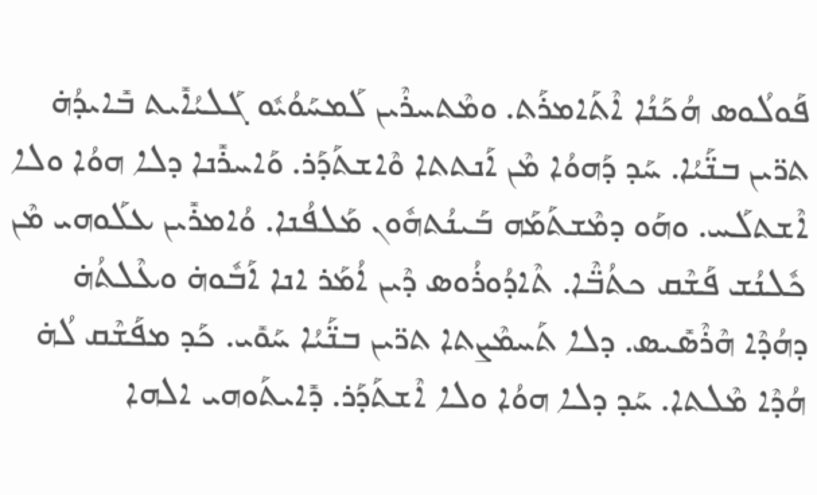ܦܰܘܠܳܘܣ ܗܳܟܰܢܳܐ ܐܶܬܰܐܡܪܰܬ. ܘܡܶܬܚܪܶܝܢ ܠܰܡܚܰܘܳܝܽܘ ܓܰܠܝܳܐܺܝܬ ܒܺܐܝܕܳܗ̇ ܬܪ̈ܝܢ ܒܢ̈ܰܝܳܐ. ܚܰܕ ܕܰܗܘܳܐ ܡܶܢ ܐܰܢܬܬܐ ܘܶܐܫܬܰܕܰܪ. ܘܰܐܚܪܺܢܐ ܕܠܐ ܗܘܳܐ ܘܠܐ ܐܶܫܬܠܰܚ. ܘܗܰܘ ܕܡܶܫܬܰܡܰܗ ܒܰܝܢܳܬܗܽܘܢ ܡܰܠܦܳܢܐ. ܘܳܐܡܪܺܝܢ ܥܠܰܘܗܝ ܡܶܢ ܟܽܠܢܳܫ ܦܰܫܶܩ ܟܬܳܒ̈ܶܐ. ܬܶܐܕܳܘܪܳܘܣ ܕܶܝܢ ܐܳܡܰܪ ܐܢܐ ܐܰܒܽܘܗ̇ ܘܥܶܠܬܳܗ̇ ܕܗܳܕܶܐ ܗܶܪܶܣܺܝܣ. ܕܠܐ ܬܰܚܡܶܨܬܐ ܬܪ̈ܝܢ ܒܢ̈ܰܝܳܐ ܚܰܘܺܝ. ܟܰܕ ܡܦܰܫܶܩ ܠܳܗ̇ ܗܳܕܶܐ ܡܶܠܬܐ. ܚܰܕ ܕܠܐ ܗܘܳܐ ܘܠܐ ܐܶܫܬܰܕܰܪ. ܕܺܐܝܬܰܘܗܝ ܐܠܗܐ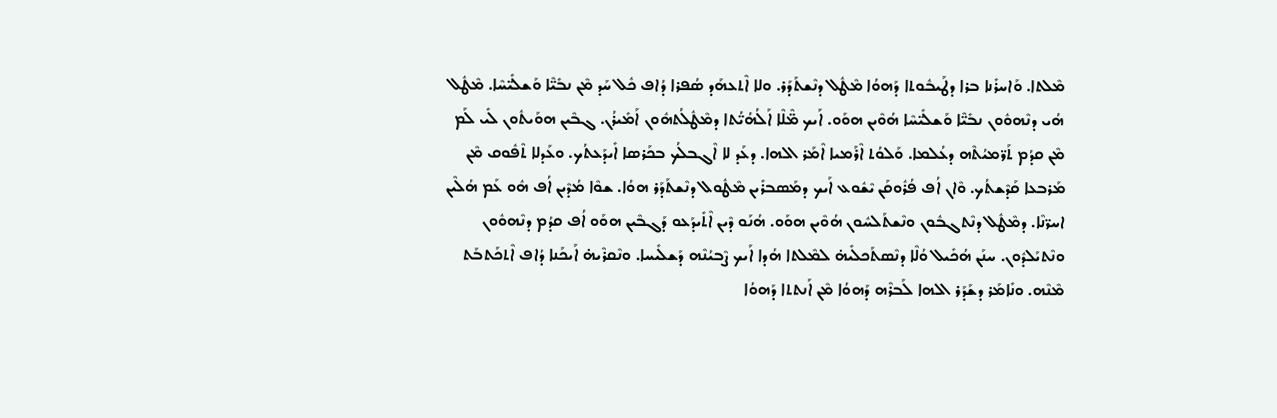ܡܶܠܬܐ. ܘܰܐܚܪܺܢܐ ܒܪܐ ܕܛܰܝܒܽܘܬܐ ܕܰܗܘܳܐ ܡܶܛܽܠ ܕܢܶܫܬܰܕܰܪ. ܘܠܐ ܐܶܬܥܗܰܕ ܣܳܦܪܐ ܕܳܐܦ ܟܽܠ ܚܰܕ ܡܶܢ ܢܒܺܝ̈ܶܐ ܘܰܫܠܺܝ̈ܚܶܐ. ܡܶܛܽܠ ܗܳܝ ܕܢܶܗܘܽܘܢ ܢܒܺܝ̈ܶܐ ܘܰܫܠܺܝ̈ܚܶܐ ܗܳܘܶܝܢ ܗܘܰܘ. ܐܰܝܟ ܡ̈ܶܠܶܐ ܐܰܠܳܗܳܝ̈ܳܬܐ ܕܡܶܛܽܠܳܬܗܽܘܢ ܐܰܡܺܝܪܳܢ. ܓܒܶܝܢ ܗܘܰܝܬܽܘܢ ܠܺܝ ܠܰܡ ܡܶܢ ܩܕܳܡ ܬܰܪ̈ܡܝܳܬܶܗ ܕܥܳܠܡܐ. ܘܰܠܘܳܬ ܐܶܪܰܡܝܐ ܐܶܡܰܪ ܐܠܗܐ. ܕܥܰܕ ܠܐ ܐܶܓܒܠܳܟ ܒܟܰܪܣܐ ܐܺܝܕܰܥܬܳܟ. ܘܥܰܕܠܐ ܬܶܦܽܘܩ ܡܶܢ ܡܰܪܒܥܐ ܩܰܕܶܫܬܳܟ. ܘܶܐܢ ܐܳܦ ܦܳܪܽܘܩܰܢ ܝܶܫܽܘܥ ܐܰܝܟ ܕܡܰܣܒܪܺܝܢ ܡܶܛܽܘܠ ܕܢܶܫܬܰܕܰܪ ܗܘܳܐ. ܫܘܶܐ ܡܳܕܶܝܢ ܐܳܦ ܗܽܘ ܥܰܡ ܗܳܠܶܝܢ ܐܚܪ̈ܢܶܐ. ܕܡܶܛܽܠ ܕܢܶܬܓܒܽܘܢ ܘܢܶܫܬܰܠܚܽܘܢ ܗܳܘܶܝܢ ܗܘܰܘ. ܗܳܢܰܘ ܕܶܝܢ ܐܶܬܺܝܕܰܥܘ ܕܰܓܒܶܝܢ ܗܘܰܘ ܐܳܦ ܩܕܳܡ ܕܢܶܗܘܽܘܢ ܘܢܶܬܝܰܠܕܽܘܢ. ܚܢܰܢ ܗܳܟܺܝܠ ܘܳܠܶܐ ܕܢܶܣܬܰܟܠܺܝܗ̇ ܠܡܶܠܬܐ ܗܳܕܐ ܐܰܝܟ ܨܶܒܝܳܢܶܗ ܕܰܫܠܺܝܚܐ. ܘܢܶܩܪܶܝܗ̇ ܐܰܝܟܰܢܐ ܕܳܐܦ ܐܶܬܟܰܬܒܰܬ ܡܶܢܶܗ. ܘܢܺܐܡܰܪ ܕܫܰܕܰܪ ܐܠܗܐ ܠܰܒܪܶܗ ܕܰܗܘܳܐ ܡܶܢ ܐܰܢܬܬܐ ܕܰܗܘܳܐ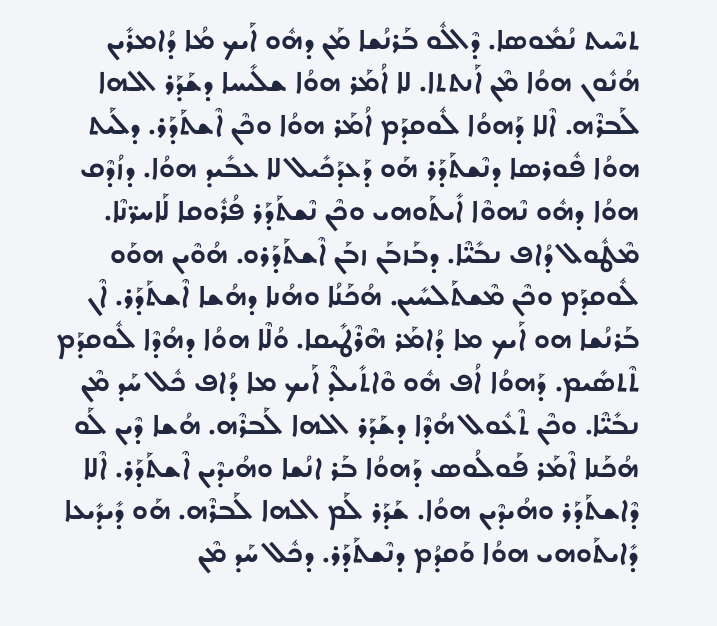ܬܚܶܝܬ ܢܳܡܽܘܣܐ. ܕܶܐܠܽܘ ܒܰܪܢܳܫܐ ܡܰܢ ܕܗܽܘ ܐܰܝܟ ܡܳܐ ܕܳܐܡܪܺܝܢ ܗܳܢܽܘܢ ܗܘܳܐ ܡܶܢ ܐܰܢܬܬܐ. ܠܐ ܐܳܡܰܪ ܗܘܳܐ ܫܠܺܝܚܐ ܕܫܰܕܰܪ ܐܠܗܐ ܠܰܒܪܶܗ. ܐܶܠܐ ܕܰܗܘܳܐ ܠܽܘܩܕܰܡ ܐܳܡܰܪ ܗܘܳܐ ܘܟܶܢ ܐܶܫܬܰܕܰܪ. ܕܠܰܝܬ ܗܘܳܐ ܦܽܘܪܣܐ ܕܢܶܫܬܰܕܰܪ ܗܰܘ ܕܰܥܕܰܟܺܝܠ ܠܐ ܥܒܺܝܕ ܗܘܳܐ. ܕܙܳܕܶܩ ܗܘܳܐ ܕܗܽܘ ܢܶܗܘܶܐ ܐܺܝܬܰܘܗܝ ܘܟܶܢ ܢܶܫܬܰܕܰܪ ܦܳܪܽܘܩܐ ܠܰܐܚܪ̈ܢܶܐ. ܡܶܛܽܘܠ ܕܳܐܦ ܢܒܺܝ̈ܶܐ. ܕܒܰܙܒܰܢ ܙܒܰܢ ܐܶܫܬܰܕܰܪܘ. ܗܳܘܶܝܢ ܗܘܰܘ ܠܽܘܩܕܰܡ ܘܟܶܢ ܡܶܫܬܰܠܚܺܝܢ. ܗܳܟܰܢܳܐ ܘܗܳܢܐ ܕܗܳܫܐ ܐܶܫܬܰܕܰܪ. ܐܶܢ ܒܰܪܢܳܫܐ ܗܘ ܐܰܝܟ ܡܐ ܕܳܐܡܰܪ ܗܶܪܶܛܺܝܩܐ. ܘܳܠܶܐ ܗܘܳܐ ܕܗܳܕܶܐ ܠܽܘܩܕܰܡ ܬܶܬܣܺܝܡ. ܕܰܗܘܳܐ ܐܳܦ ܗܽܘ ܘܶܐܬܺܝܠܶܕ ܐܰܝܟ ܡܐ ܕܳܐܦ ܟܽܠ ܚܰܕ ܡܶܢ ܢܒܺܝ̈ܶܐ. ܘܟܶܢ ܬܶܥܽܘܠ ܗܳܕܶܐ ܕܫܰܕܰܪ ܐܠܗܐ ܠܰܒܪܶܗ. ܗܳܫܐ ܕܶܝܢ ܠܰܘ ܗܳܟܰܢܐ ܐܶܡܰܪ ܦܰܘܠܳܘܣ ܕܰܗܘܳܐ ܒܰܪ ܐܢܳܫܐ ܘܗܳܝܕܶܝܢ ܐܶܫܬܰܕܰܪ. ܐܶܠܐ ܕܶܐܫܬܰܕܰܪ ܘܗܳܝܕܶܝܢ ܗܘܳܐ. ܫܰܕܰܪ ܠܰܡ ܐܠܗܐ ܠܰܒܪܶܗ. ܗܰܘ ܕܺܝܕܺܝܥܐ ܕܺܐܝܬܰܘܗܝ ܗܘܳܐ ܘܰܩܕܳܡ ܕܢܶܫܬܰܕܰܪ. ܕܟܽܠ ܚܰܕ ܡܶܢ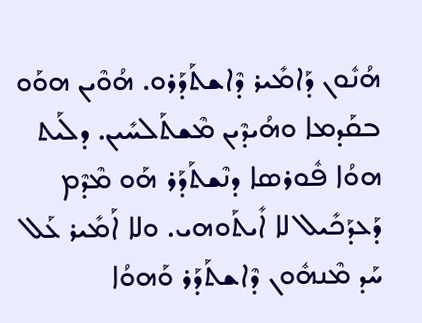ܗܳܢܽܘܢ ܕܰܐܡܺܝܪ ܕܶܐܫܬܰܕܰܪܘ. ܗܳܘܶܝܢ ܗܘܰܘ ܒܩܰܕܡܐ ܘܗܳܝܕܶܝܢ ܡܶܫܬܰܠܚܺܝܢ. ܕܠܰܝܬ ܗܘܳܐ ܦܽܘܪܣܐ ܕܢܶܫܬܰܕܰܪ ܗܰܘ ܡܶܕܶܡ ܕܰܥܕܰܟܺܝܠ ܠܐ ܐܺܝܬܰܘܗܝ. ܘܠܐ ܐܰܡܺܝܪ ܥܰܠ ܚܰܕ ܡܶܢܗܽܘܢ ܕܶܐܫܬܰܕܰܪ ܘܰܗܘܳܐ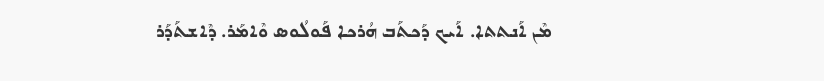ܡܶܢ ܐܰܢܬܬܐ. ܐܰܝܟ ܕܰܟܬܰܒ ܗܳܪܟܐ ܦܰܘܠܳܘܣ ܘܶܐܡܰܪ. ܕܶܐܫܬܰܕܰܪ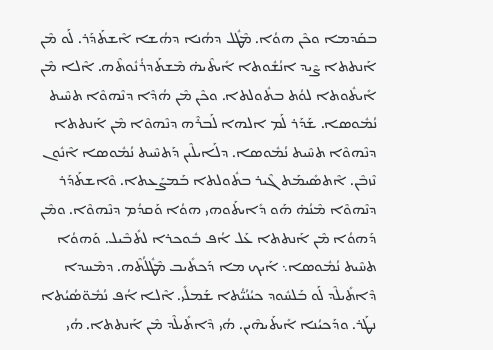ܒܩܰܕܡܐ ܘܟܶܢ ܗܘܳܐ. ܡܶܛܽܠ ܕܗܳܢܐ ܕܗܳܫܐ ܐܶܫܬܰܕܰܪ. ܠܰܘ ܡܶܢ ܐܰܢܬܬܐ ܨܶܝܕ ܐܢܳܫܽܘܬܐ ܐܺܝܬܶܝܗ̇ ܡܶܫܬܰܕܪܳܢܽܘܬܶܗ. ܐܶܠܐ ܡܶܢ ܐܺܝܬܽܘܬܐ ܠܘܳܬ ܒܬܽܘܠܬܐ. ܘܟܶܢ ܡܶܢ ܗܳܕܶܐ ܕܢܶܗܘܶܐ ܬܚܶܝܬ ܢܳܡܽܘܣܐ. ܫܰܕܰܪ ܠܰܡ ܐܠܗܐ ܠܰܒܪܶܗ ܕܢܶܗܘܶܐ ܡܶܢ ܐܰܢܬܬܐ ܕܢܶܗܘܶܐ ܬܚܶܝܬ ܢܳܡܽܘܣܐ. ܕܠܰܐܝܠܶܝܢ ܕܰܬܚܶܝܬ ܢܳܡܽܘܣܐ ܐܶܢܽܘܢ ܢܶܙܒܶܢ. ܐܶܬܣܺܝܡܰܬ ܓܶܝܪ ܒܬܽܘܠܬܐ ܒܰܡܨܰܥܬܐ. ܘܶܐܫܬܰܕܰܪ ܕܢܶܗܘܶܐ ܡܶܢܳܗ̇ ܗܰܘ ܕܺܐܝܬܰܘܗܝ ܗܘܳܐ ܘܰܩܕܳܡ ܕܢܶܗܘܶܐ. ܘܡܶܢ ܕܰܗܘܳܐ ܡܶܢ ܐܰܢܬܬܐ ܥܰܠ ܐܳܦ ܒܽܘܟܪܐ ܠܬܺܒܶܝܠ. ܘܰܗܘܳܐ ܬܚܶܝܬ ܢܳܡܽܘܣܐ܆ ܐܰܝܟ ܡܐ ܕܰܟܬܺܝܒ ܡܶܛܽܠܳܬܶܗ. ܕܡܶܚܕܐ ܕܶܐܬܺܝܠܶܕ ܠܰܘ ܒܰܠܚܽܘܕ ܟܝܳܢܳܝ̈ܳܬܐ ܫܰܡܠܺܝ. ܐܶܠܐ ܐܳܦ ܢܳܡܽܘ̈ܣܳܝܳܬܐ ܢܛܰܪ. ܘܕܰܟܝܳܢܐ ܐܺܝܬܰܝܗܶܝܢ. ܗܳܝ ܕܶܐܬܺܝܠܶܕ ܡܶܢ ܐܰܢܬܬܐ. ܗܳܝ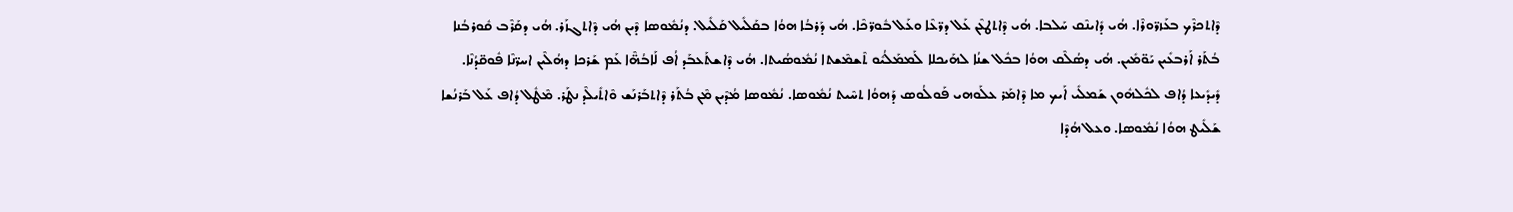ܕܶܐܬܟܪܶܟ ܒܥܰܙܪ̈ܘܪܶܐ. ܗܳܝ ܕܺܐܝܢܶܩ ܚܰܠܒܐ. ܗܳܝ ܕܶܐܬܛܥܶܢ ܥܰܠ ܕܪ̈ܥܶܐ ܘܥܰܠ ܒܽܘܪ̈ܟܶܐ. ܗܳܝ ܕܰܪܒܳܐ ܗܘܳܐ ܒܩܰܠܺܝܠ ܩܰܠܺܝܠ. ܕܢܳܡܽܘܣܐ ܕܶܝܢ ܗܳܝ ܕܶܐܬܓܙܰܪ. ܗܳܝ ܕܩܰܪܶܒ ܩܽܘܪܒܳܢܐ ܒܳܬܰܪ ܐܰܪܒܥܺܝܢ ܝܰܘ̈ܡܺܝܢ. ܗܳܝ ܕܣܳܠܶܩ ܗܘܳܐ ܒܟܽܠ ܫܢܳܐ ܠܗܰܝܟܠܐ ܠܰܡܡܰܠܳܝܽܘ ܬܶܫܡܶܫܬܐ ܢܳܡܽܘܣܳܝܬܐ. ܗܳܝ ܕܶܐܫܬܰܥܒܰܕ ܐܳܦ ܠܰܐܒܳܗ̈ܶܐ ܥܰܡ ܫܰܪܟܐ ܕܗܳܠܶܝܢ ܐܚܪ̈ܢܶܐ ܦܽܘܩ̈ܕܳܢܶܐ. ܕܺܝܕܺܝܥܐ ܕܳܐܦ ܠܟܽܠܗܽܘܢ ܫܰܡܠܺܝ ܐܰܝܟ ܡܐ ܕܶܐܡܰܪ ܥܠܰܘܗܝ ܦܰܘܠܳܘܣ ܕܰܗܘܳܐ ܬܚܶܝܬ ܢܳܡܽܘܣܐ. ܢܳܡܽܘܣܐ ܡܳܕܶܝܢ ܡܶܢ ܒܳܬܰܪ ܕܶܐܬܒܰܪܢܰܫ ܘܶܐܬܺܝܠܶܕ ܢܛܰܪ. ܡܶܛܽܠ ܕܳܐܦ ܥܰܠ ܒܰܪܢܳܫܐ ܫܰܠܺܝܛ ܗܘܳܐ ܢܳܡܽܘܣܐ. ܘܥܠ ܗܳܕܶܐ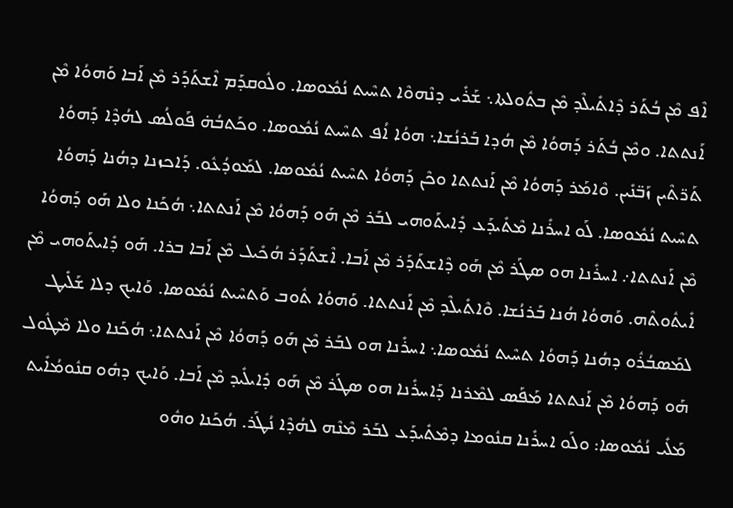ܐܶܦ ܡܶܢ ܒܳܬܰܪ ܕܶܐܬܺܝܠܶܕ ܡܶܢ ܒܬܽܘܠܬܐ܆ ܫܰܪܺܝ ܕܢܶܗܘܶܐ ܬܚܶܝܬ ܢܳܡܽܘܣܐ. ܘܠܽܘܩܕܰܡ ܐܶܫܬܰܕܰܪ ܡܶܢ ܐܰܒܐ ܘܰܗܘܳܐ ܡܶܢ ܐܰܢܬܬܐ. ܘܡܶܢ ܒܳܬܰܪ ܕܰܗܘܳܐ ܡܶܢ ܗܳܕܐ ܒܰܪܢܳܫܐ܆ ܗܘܳܐ ܐܳܦ ܬܚܶܝܬ ܢܳܡܽܘܣܐ. ܘܟܰܬܒܳܗ̇ ܦܰܘܠܳܣ ܠܗܳܕܶܐ ܕܰܗܘܳܐ ܬܰܪ̈ܬܶܝܢ ܙܰܒ̈ܢܺܝܢ. ܘܶܐܡܰܪ ܕܰܗܘܳܐ ܡܶܢ ܐܰܢܬܬܐ ܘܟܶܢ ܕܰܗܘܳܐ ܬܚܶܝܬ ܢܳܡܽܘܣܐ. ܠܡܰܘܕܳܥܽܘ. ܕܰܐܟܙܢܐ ܕܗܳܢܐ ܕܰܗܘܳܐ ܬܚܶܝܬ ܢܳܡܽܘܣܐ. ܠܰܘ ܐܚܪܺܢܐ ܡܶܬܺܝܕܰܥ ܕܺܐܝܬܰܘܗܝ ܠܒܰܪ ܡܶܢ ܗܰܘ ܕܰܗܘܳܐ ܡܶܢ ܐܰܢܬܬܐ܆ ܗܳܟܰܢܐ ܘܠܐ ܗܰܘ ܕܰܗܘܳܐ ܡܶܢ ܐܰܢܬܬܐ܇ ܐܚܪܺܢܐ ܗܘ ܣܛܰܪ ܡܶܢ ܗܰܘ ܕܶܐܫܬܰܕܰܪ ܡܶܢ ܐܰܒܐ. ܐܶܫܬܰܕܰܪ ܗܳܟܺܝܠ ܡܶܢ ܐܰܒܐ ܒܪܐ. ܗܰܘ ܕܺܐܝܬܰܘܗܝ ܡܶܢ ܐܺܝܬܽܘܬܶܗ. ܘܰܗܘܳܐ ܗܳܢܐ ܒܰܪܢܳܫܐ. ܘܶܐܬܺܝܠܶܕ ܡܶܢ ܐܰܢܬܬܐ. ܘܰܗܘܳܐ ܬܽܘܒ ܘܰܬܚܶܝܬ ܢܳܡܽܘܣܐ. ܘܰܐܝܟ ܕܠܐ ܫܰܠܺܝܛ ܠܡܰܣܒܳܪܽܘ ܕܗܳܢܐ ܕܰܗܘܳܐ ܬܚܶܝܬ ܢܳܡܽܘܣܐ܆ ܐܚܪܺܢܐ ܗܘ ܠܒܰܪ ܡܶܢ ܗܰܘ ܕܰܗܘܳܐ ܡܶܢ ܐܰܢܬܬܐ܆ ܗܳܟܰܢܐ ܘܠܐ ܡܶܛܽܘܠ ܗܰܘ ܕܰܗܘܳܐ ܡܶܢ ܐܰܢܬܬܐ ܡܰܦܰܣ ܠܡܶܪܢܐ ܕܰܐܚܪܺܢܐ ܗܘ ܣܛܰܪ ܡܶܢ ܗܰܘ ܕܺܐܝܠܺܝܕ ܡܶܢ ܐܰܒܐ. ܘܰܐܝܟ ܕܗܽܘ ܩܢܽܘܡܳܐܺܝܬ ܡܰܠܺܝ ܢܳܡܽܘܣܐ: ܘܠܰܘ ܐܚܪܺܢܐ ܩܢܽܘܡܐ ܕܡܶܬܺܝܕܰܥ ܠܒܰܪ ܡܶܢܶܗ ܠܗܳܕܶܐ ܢܳܛܰܪ. ܗܳܟܰܢܐ ܘܗܽܘ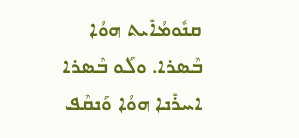ܩܢܽܘܡܳܐܺܝܬ ܗܘܳܐ ܒܶܣܪܐ. ܘܠܰܘ ܒܶܣܪܐ ܐܚܪܺܢܐ ܗܘܳܐ ܘܰܢܩܶܦ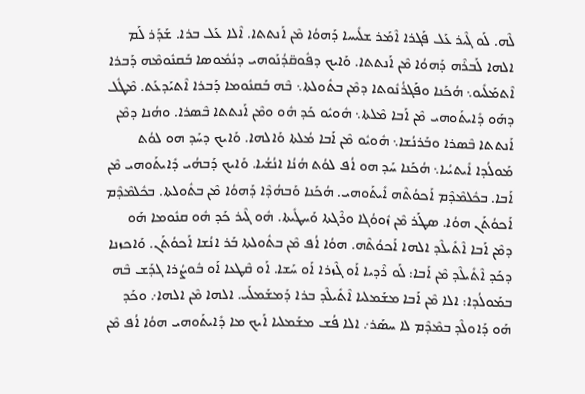ܠܶܗ. ܠܰܘ ܓܶܝܪ ܥܰܠ ܦܰܓܪܐ ܐܶܡܰܪ ܫܠܺܝܚܐ ܕܰܗܘܳܐ ܡܶܢ ܐܰܢܬܬܐ. ܐܶܠܐ ܥܰܠ ܒܪܐ. ܫܰܕܰܪ ܠܰܡ ܐܠܗܐ ܠܰܒܪܶܗ ܕܰܗܘܳܐ ܡܶܢ ܐܰܢܬܬܐ. ܘܰܐܝܟ ܕܦܽܘܩ̈ܕܳܢܰܘܗܝ ܕܢܳܡܽܘܣܐ ܒܰܩܢܽܘܡܶܗ ܕܰܒܪܐ ܐܶܬܡܰܠܺܝܘ܆ ܗܳܟܰܢܐ ܘܦܰܓܪܳܢܽܘܬܐ ܕܡܶܢ ܒܬܽܘܠܬܐ܆ ܒܶܗ ܒܰܩܢܽܘܡܐ ܕܰܒܪܐ ܐܶܬܝܰܕܥܰܬ. ܡܶܛܽܠ ܕܗܰܘ ܕܺܐܝܬܰܘܗܝ ܡܶܢ ܐܰܒܐ ܡܶܠܬܐ܆ ܗܽܘܝܽܘ ܟܰܕ ܗܽܘ ܘܡܶܢ ܐܰܢܬܬܐ ܒܶܣܪܐ. ܘܗܳܢܐ ܕܡܶܢ ܐܰܢܬܬܐ ܒܶܣܪܐ ܘܒܰܪܢܳܫܐ܆ ܗܽܘܝܽܘ ܡܶܢ ܐܰܒܐ ܡܳܠܬܐ ܘܰܐܠܗܐ. ܘܰܐܝܟ ܕܚܰܕ ܗܘ ܠܘܳܬ ܡܰܘܠܳܕܐ ܐܺܝܬܝܳܝܐ܆ ܗܳܟܰܢܐ ܚܰܕ ܗܘ ܐܳܦ ܠܘܳܬ ܗܳܢܳܐ ܐܢܳܫܳܝܐ. ܘܰܐܝܟ ܕܰܒܗܳܝ ܕܺܐܝܬܰܘܗܝ ܡܶܢ ܐܰܒܐ. ܒܟܽܠܡܶܕܶܡ ܐܰܟܘܳܬܶܗ ܐܺܝܬܰܘܗܝ. ܗܳܟܰܢܐ ܘܰܒܗܳܕܶܐ ܕܰܗܘܳܐ ܡܶܢ ܒܬܽܘܠܬܐ. ܒܟܽܠܡܶܕܶܡ ܐܰܟܘܳܬܰܢ ܗܘܳܐ. ܣܛܰܪ ܡܶܢ ܙܽܘܘܳܓܐ ܘܪܶܓܬܐ ܘܰܚܛܺܝܬܐ. ܗܽܘ ܓܶܝܪ ܟܰܕ ܗܽܘ ܩܢܽܘܡܐ ܗܰܘ ܕܡܶܢ ܐܰܒܐ ܐܶܬܺܝܠܶܕ ܐܠܗܐ ܐܰܟܘܳܬܶܗ. ܗܘܳܐ ܐܳܦ ܡܶܢ ܒܬܽܘܠܬܐ ܒܰܪ ܐܢܳܫܐ ܐܰܟܘܳܬܰܢ. ܘܰܐܟܙܢܐ ܕܟܰܕ ܐܶܬܺܝܠܶܕ ܡܶܢ ܐܰܒܐ: ܠܰܘ ܪܶܕܝܐ ܐܰܘ ܓܶܙܪܐ ܐܰܘ ܚܰܫܐ. ܐܰܘ ܩܶܛܥܐ ܐܰܘ ܒܽܘܨܳܪܐ ܓܕܰܫ ܒܶܗ ܒܡܰܘܠܳܕܐ: ܐܠܐ ܡܶܢ ܐܰܒܐ ܡܫܰܡܠܝܐ ܐܶܬܺܝܠܶܕ ܒܪܐ ܕܰܡܫܰܡܠܰܝ. ܐܠܗܐ ܡܶܢ ܐܠܗܐ܇ ܘܟܰܕ ܗܰܘ ܕܰܐܘܠܶܕ ܒܡܶܕܶܡ ܠܐ ܚܣܰܪ܇ ܐܠܐ ܦܳܫ ܡܫܰܡܠܝܐ ܐܰܝܟ ܡܐ ܕܺܐܝܬܰܘܗܝ ܗܘܳܐ ܐܳܦ ܡܶܢ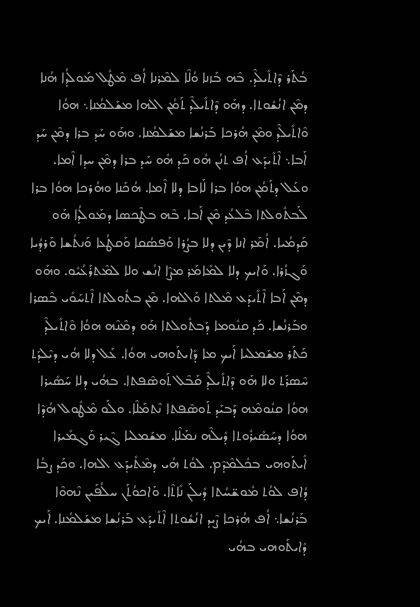ܒܳܬܰܪ ܕܶܐܬܺܝܠܶܕ. ܒܶܗ ܒܰܙܢܐ ܘܳܠܶܐ ܠܡܶܪܢܐ ܐܳܦ ܡܶܛܽܠ ܡܰܘܠܳܕܐ ܗܳܢܐ ܕܡܶܢ ܐܢܳܫܽܘܬܐ. ܕܗܰܘ ܕܶܐܬܺܝܠܶܕ ܬܰܡܳܢ ܐܠܗܐ ܡܫܰܠܡܳܢܐ܆ ܗܘܳܐ ܘܶܐܬܺܝܠܶܕ ܘܡܶܢ ܗܳܪܟܐ ܒܰܪܢܳܫܐ ܡܫܰܠܡܳܢܐ. ܘܗܰܘ ܚܰܕ ܒܪܐ ܕܡܶܢ ܚܰܕ ܐܰܒܐ܆ ܐܶܬܺܝܕܰܥ ܐܳܦ ܬܢܳܢ ܗܽܘ ܟܰܕ ܗܽܘ ܚܰܕ ܒܪܐ ܕܡܶܢ ܚܕܐ ܐܶܡܐ. ܘܥܰܠ ܕܬܰܡܳܢ ܗܘܳܐ ܒܪܐ ܠܰܐܒܐ ܕܠܐ ܐܶܡܐ. ܗܳܟܰܢܐ ܘܗܳܪܟܐ ܗܘܳܐ ܒܪܐ ܠܰܒܬܽܘܠܬܐ ܒܶܠܥܳܕ ܡܶܢ ܐܰܒܐ. ܒܶܗ ܒܛܶܟܣܐ ܕܡܰܘܠܳܕܐ ܗܰܘ ܩܰܕܡܳܝܐ. ܐܳܡܰܪ ܐܢܐ ܕܶܝܢ ܕܠܐ ܒܨܳܪܐ ܘܰܦܣܳܩܐ ܘܰܩܛܳܥܐ ܘܰܢܬܳܫܐ ܘܰܪܕܳܝܐ ܘܰܓܙܳܪܐ. ܘܰܐܝܟ ܕܠܐ ܠܡܺܐܡܰܪ ܡܨܶܐ ܐܢܳܫ ܘܠܐ ܠܡܶܬܪܰܥܳܝܽܘ. ܘܗܰܘ ܕܡܶܢ ܐܰܒܐ ܐܶܬܺܝܕܰܥ ܡܶܠܬܐ ܘܰܐܠܗܐ. ܡܶܢ ܒܬܽܘܠܬܐ ܐܶܬܚܰܘܺܝ ܒܶܣܪܐ ܘܒܰܪܢܳܫܐ. ܟܰܕ ܩܢܽܘܡܐ ܕܰܒܬܽܘܠܬܐ ܗܰܘ ܕܡܶܢܶܗ ܗܘܳܐ ܘܶܐܬܺܝܠܶܕ ܟܰܬܰܪ ܡܫܰܡܠܝܐ ܐܰܝܟ ܡܐ ܕܺܐܝܬܰܘܗܝ ܗܘܳܐ. ܥܰܠ ܕܠܐ ܗܳܝ ܕܝܶܠܕܰܬ ܚܶܣܪܰܬ ܘܠܐ ܗܰܘ ܕܶܐܬܺܝܠܶܕ ܩܰܒܶܠ ܬܰܘܣܶܦܬܐ. ܒܗܳܝ ܕܠܐ ܚܰܣܺܝܪܐ ܗܘܳܐ ܩܢܽܘܡܶܗ ܕܰܒܝܰܕ ܬܰܘܣܶܦܬܐ ܢܶܬܡܰܠܶܐ. ܘܠܰܘ ܡܶܛܽܘܠ ܗܳܕܶܐ ܗܘܳܐ ܕܚܰܣܺܝܪܽܘܬܐ ܕܺܝܠܶܗ ܢܡܰܠܶܐ. ܡܫܰܡܠܝܐ ܓܶܝܪ ܘܰܓܡܺܝܪܐ ܐܺܝܬܰܘܗܝ ܒܟܽܠܡܶܕܶܡ. ܠܘܳܬ ܗܳܝ ܕܡܶܬܺܝܕܰܥ ܐܠܗܐ. ܘܟܰܕ ܨܒܳܐ ܕܳܐܦ ܠܘܳܬ ܡܽܘܫ̈ܚܳܬܐ ܕܺܝܠܰܢ ܢܺܐܬܶܐ. ܘܰܐܟܘܳܬܰܢ ܚܠܳܦܰܝܢ ܢܶܗܘܶܐ ܒܰܪܢܳܫܐ܆ ܐܳܦ ܗܳܪܟܐ ܨܶܝܕ ܐܢܳܫܽܘܬܐ ܐܶܬܺܝܕܰܥ ܒܰܪܢܳܫܐ ܡܫܰܠܡܳܢܐ. ܐܰܝܟ ܕܺܐܝܬܰܘܗܝ ܒܗܳܝ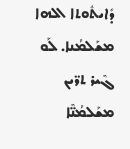ܕܺܐܝܬܽܘܬܐ ܐܠܗܐ ܡܫܰܠܡܳܢܐ. ܠܰܘ ܓܶܝܪ ܬܪ̈ܝܢ ܡܫܰܠܡܳܢ̈ܶܐ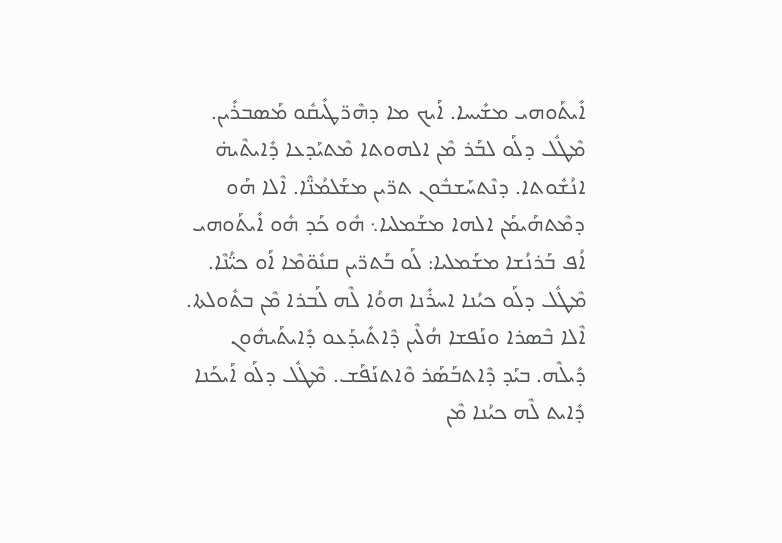ܐܺܝܬܰܘܗܝ ܡܫܺܝܚܐ. ܐܰܝܟ ܡܐ ܕܗܶܪ̈ܛܺܝܩܽܘ ܡܰܣܒܪܺܝܢ. ܡܶܛܽܠ ܕܠܰܘ ܠܒܰܪ ܡܶܢ ܐܠܗܘܬܐ ܡܶܬܝܰܕܥܐ ܕܺܐܝܬܶܝܗ̇ ܐܢܳܫܽܘܬܐ. ܕܢܶܬܚܰܫܒܽܘܢ ܬܪ̈ܝܢ ܡܫܰܠܡܳܢ̈ܶܐ. ܐܶܠܐ ܗܰܘ ܕܡܶܬܗܰܝܡܰܢ ܐܠܗܐ ܡܫܰܡܠܝܐ܆ ܗܽܘ ܟܰܕ ܗܽܘ ܐܺܝܬܰܘܗܝ ܐܳܦ ܒܰܪܢܳܫܐ ܡܫܰܡܠܝܐ: ܠܰܘ ܒܰܬܪ̈ܝܢ ܩܢܽܘ̈ܡܶܐ ܐܰܘ ܟܝ̈ܳܢܶܐ. ܡܶܛܽܠ ܕܠܰܘ ܟܝܳܢܐ ܐܚܪܺܢܐ ܗܘܳܐ ܠܶܗ ܠܰܒܪܐ ܡܶܢ ܒܬܽܘܠܬܐ. ܐܶܠܐ ܒܶܣܪܐ ܘܢܰܦܫܐ ܗܳܠܶܝܢ ܕܶܐܬܺܝܕܰܥܘ ܕܺܐܝܬܰܝܗܽܘܢ ܕܺܝܠܶܗ. ܒܝܰܕ ܕܶܐܬܒܰܣܰܪ ܘܶܐܬܢܰܦܰܫ. ܡܶܛܽܠ ܕܠܰܘ ܐܰܝܟܰܢܐ ܕܺܐܝܬ ܠܶܗ ܟܝܳܢܐ ܡܶܢ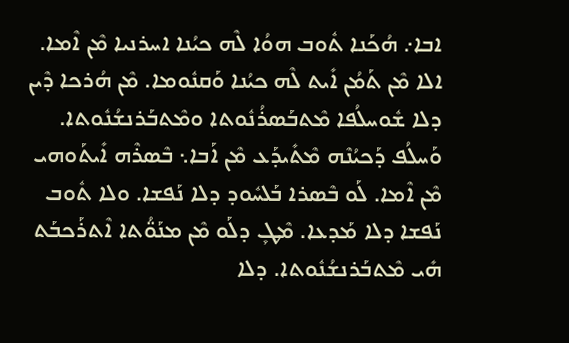ܐܒܐ܇ ܗܳܟܰܢܐ ܬܽܘܒ ܗܘܳܐ ܠܶܗ ܟܝܳܢܐ ܐܚܪܢܝܐ ܡܶܢ ܐܶܡܐ. ܐܠܐ ܡܶܢ ܬܰܡܳܢ ܐܺܝܬ ܠܶܗ ܟܝܳܢܐ ܘܰܩܢܽܘܡܐ. ܡܶܢ ܗܳܪܟܐ ܕܶܝܢ ܕܠܐ ܫܽܘܚܠܳܦܐ ܡܶܬܒܰܣܪܳܢܽܘܬܐ ܘܡܶܬܒܰܪܢܫܳܢܽܘܬܐ. ܘܰܚܠܳܦ ܕܰܟܝܳܢܶܗ ܡܶܬܺܝܕܰܥ ܡܶܢ ܐܰܒܐ܆ ܒܶܣܪܶܗ ܐܺܝܬܰܘܗܝ ܡܶܢ ܐܶܡܐ. ܠܰܘ ܒܶܣܪܐ ܒܰܠܚܽܘܕ ܕܠܐ ܢܰܦܫܐ. ܘܠܐ ܬܽܘܒ ܢܰܦܫܐ ܕܠܐ ܡܰܕܥܐ. ܡܶܛܾ ܕܠܰܘ ܡܶܢ ܡܢܰܘ̈ܳܬܐ ܐܶܬܪܰܟܒܰܬ ܗܺܝ ܡܶܬܒܰܪܢܫܳܢܽܘܬܐ. ܕܠܐ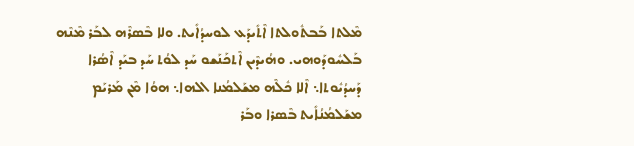ܡܶܠܬܐ ܒܰܒܬܽܘܠܬܐ ܐܶܬܺܝܕܰܥ ܠܘܚܕܳܐܺܝܬ. ܘܠܐ ܒܶܣܪܶܗ ܠܒܰܪ ܡܶܢܶܗ ܒܰܠܚܽܘܕܰܘܗܝ. ܘܗܳܝܕܶܝܢ ܐܶܬܟܰܢܰܫܘ ܚܰܕ ܠܘܳܬ ܚܰܕ ܒܝܰܕ ܐܶܣܳܪܐ ܕܰܚܕܳܝܽܘܬܐ܆ ܐܶܠܐ ܟܽܠܶܗ ܡܫܰܠܡܳܢܐ ܐܠܗܐ܆ ܗܘܳܐ ܡܶܢ ܡܰܪܝܰܡ ܡܫܰܠܡܳܢܳܐܺܝܬ ܒܶܣܪܐ ܘܒܰܪ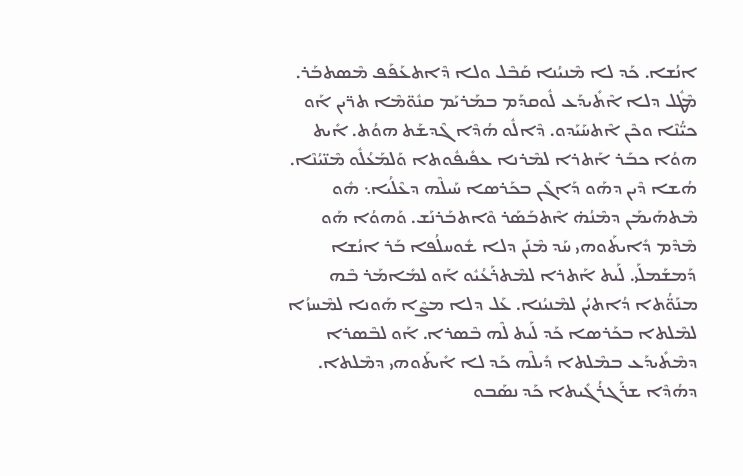ܐܢܳܫܐ. ܟܰܕ ܠܐ ܡܶܢܝܳܢܐ ܩܰܒܶܠ ܘܠܐ ܕܶܐܬܥܰܦܰܦ ܡܶܣܬܒܰܪ. ܡܶܛܽܠ ܕܠܐ ܐܶܬܺܝܕܰܥ ܠܽܘܩܕܰܡ ܒܡܰܪܝܰܡ ܩܢܽܘ̈ܡܶܐ ܬܪ̈ܝܢ ܐܰܘ ܟܝ̈ܳܢܶܐ ܘܟܶܢ ܐܶܬܚܰܝܰܕܘ. ܕܶܐܠܽܘ ܗܳܕܶܐ ܓܶܕܫܰܬ ܗܘܳܬ. ܐܺܝܬ ܗܘܳܐ ܟܒܰܪ ܐܰܬܪܐ ܠܡܶܪܢܐ ܥܦܺܝܦܽܘܬܐ ܘܰܠܡܰܥܳܠܽܘ ܡܶܢ̈ܝܳܢܶܐ. ܗܳܫܐ ܕܶܝܢ ܕܗܰܘ ܕܰܐܓܶܢ ܒܟܰܪܣܐ ܚܰܝܠܶܗ ܕܥܶܠܳܝܐ܆ ܗܽܘ ܡܶܬܗܰܝܡܰܢ ܕܡܶܢܳܗ̇ ܐܶܬܒܰܣܰܪ ܘܶܐܬܒܰܪܢܰܫ. ܘܰܗܘܳܐ ܗܰܘ ܡܶܕܶܡ ܕܺܐܝܬܰܘܗܝ ܚܰܕ ܡܶܢܰܢ ܕܠܐ ܫܽܘܚܠܳܦܐ ܒܰܪ ܐܢܳܫܐ ܕܰܡܫܰܡܠܰܝ. ܠܰܝܬ ܐܰܬܪܐ ܠܡܶܬܪܰܥܳܝܽܘ ܐܰܘ ܠܡܺܐܡܰܪ ܒܶܗ ܡܢܰܘ̈ܳܬܐ ܕܳܐܬܝܳܢ ܠܡܶܢܝܳܢܐ. ܥܰܠ ܕܠܐ ܡܨܶܐ ܗܰܘܢܐ ܠܡܶܚܙܳܐ ܠܡܶܠܬܐ ܒܟܰܪܣܐ ܟܰܕ ܠܰܝܬ ܠܶܗ ܒܶܣܪܐ. ܐܰܘ ܠܒܶܣܪܐ ܕܡܶܬܺܝܕܰܥ ܒܡܶܠܬܐ ܕܺܝܠܶܗ ܟܰܕ ܠܐ ܐܺܝܬܰܘܗܝ ܕܡܶܠܬܐ. ܕܗܳܕܶܐ ܫܪܰܓܪܳܓܺܝܬܐ ܟܰܕ ܢܣܰܒܘ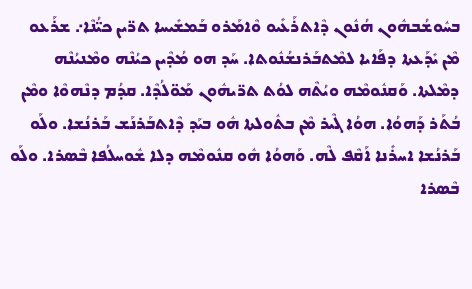ܒܚܽܘܫܳܒܗܽܘܢ ܗܳܢܽܘܢ ܕܶܐܬܪܰܥܺܝܘ ܘܶܐܡܰܪܘ ܒܰܡܫܺܝܚܐ ܬܪ̈ܝܢ ܟܝ̈ܳܢܶܐ܇ ܫܪܰܥܘ ܡܶܢ ܝܺܕܰܥܬܐ ܕܦܰܐܝܐ ܠܡܶܬܒܰܪܢܫܳܢܽܘܬܐ. ܚܰܕ ܗܘ ܡܳܕܶܝܢ ܟܝܳܢܶܗ ܘܡܶܢܝܳܢܶܗ ܕܡܶܠܬܐ. ܘܰܩܢܽܘܡܶܗ ܘܝܳܬܶܗ ܠܘܳܬ ܬܪ̈ܝܗܽܘܢ ܡܰܘ̈ܠܳܕܶܐ. ܩܕܳܡ ܕܢܶܗܘܶܐ ܘܡܶܢ ܒܳܬܰܪ ܕܰܗܘܳܐ. ܗܘܳܐ ܓܶܝܪ ܡܶܢ ܒܬܽܘܠܬܐ ܗܽܘ ܒܝܰܕ ܕܶܐܬܒܰܪܢܰܫ ܒܰܪܢܳܫܐ. ܘܠܰܘ ܒܰܪܢܳܫܐ ܐܚܪܺܢܐ ܐܰܩܶܦ ܠܶܗ. ܘܰܗܘܳܐ ܗܽܘ ܩܢܽܘܡܶܗ ܕܠܐ ܫܽܘܚܠܳܦܐ ܒܶܣܪܐ. ܘܠܰܘ ܒܶܣܪܐ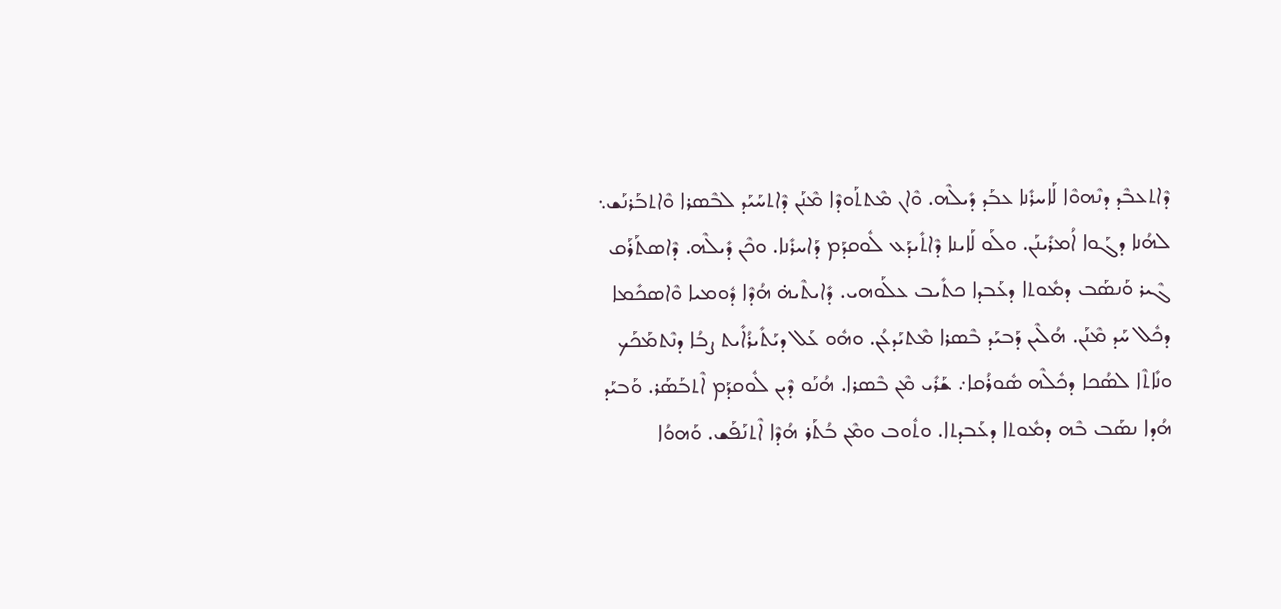ܕܶܐܬܥܒܶܕ ܕܢܶܗܘܶܐ ܠܰܐܚܪܺܢܐ ܥܒܰܕ ܕܺܝܠܶܗ. ܘܶܐܢ ܡܶܬܬܰܘܕܶܐ ܡܶܢܰܢ ܕܶܐܬܚܰܝܰܕ ܠܒܶܣܪܐ ܘܶܐܬܒܰܪܢܰܫ܆ ܠܗܳܢܐ ܕܓܰܘܐ ܐܳܡܪܺܝܢܰܢ. ܘܠܰܘ ܠܰܐܝܢܐ ܕܶܐܬܺܝܕܰܥ ܠܽܘܩܕܰܡ ܕܰܐܚܪܺܢܐ. ܘܟܶܢ ܕܺܝܠܶܗ. ܕܶܐܣܬܰܪܰܩ ܓܶܝܪ ܘܰܢܣܰܒ ܕܡܽܘܬܐ ܕܥܰܒܕܐ ܟܬܺܝܒ ܥܠܰܘܗܝ. ܕܺܐܝܬܶܝܗ̇ ܗܳܕܶܐ ܕܽܘܡܝܐ ܘܶܐܣܟܺܡܐ ܕܟܽܠ ܚܰܕ ܡܶܢܰܢ. ܗܳܠܶܝܢ ܕܰܒܝܰܕ ܒܶܣܪܐ ܡܶܬܝܰܕܥܳܢ. ܘܗܽܘ ܥܰܠ ܕܝܰܬܺܝܪܳܐܺܝܬ ܨܒܳܐ ܕܢܶܬܡܰܟܰܟ ܘܢܺܐܬܶܐ ܠܣܳܟܐ ܕܟܽܠܶܗ ܣܽܘܪܳܩܐ܇ ܫܰܪܺܝ ܡܶܢ ܒܶܣܪܐ. ܗܳܢܰܘ ܕܶܝܢ ܠܽܘܩܕܰܡ ܐܶܬܒܰܣܰܪ. ܘܰܒܝܰܕ ܗܳܕܐ ܢܣܰܒ ܒܶܗ ܕܡܽܘܬܐ ܕܥܰܒܕܬܐ. ܘܬܽܘܒ ܘܡܶܢ ܒܳܬܰܪ ܗܳܕܶܐ ܐܶܬܢܰܦܰܫ. ܘܰܗܘܳܐ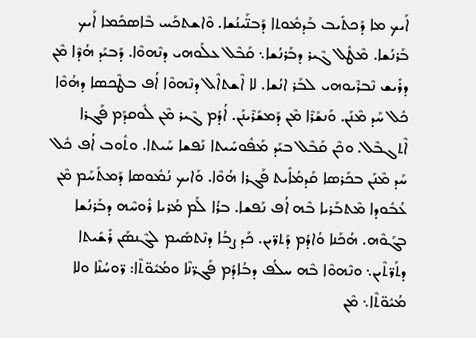ܐܰܝܟ ܡܐ ܕܰܟܬܺܝܒ ܒܰܕܡܽܘܬܐ ܕܰܒܢ̈ܰܝܢܳܫܐ. ܘܶܐܫܬܟܰܚ ܒܶܐܣܟܺܡܐ ܐܰܝܟ ܒܰܪܢܳܫܐ. ܡܶܛܽܠ ܓܶܝܪ ܕܒܰܪܢܳܫܐ܆ ܩܰܒܶܠ ܥܠܰܘܗܝ ܕܢܶܗܘܶܐ. ܕܰܒܝܰܕ ܗܳܕܶܐ ܡܶܢ ܕܪܺܝܫ ܢܶܒܪܶܝܘܗܝ ܠܒܰܪ ܐܢܳܫܐ. ܠܐ ܐܶܫܬܐܶܠ ܕܢܶܗܘܶܐ ܐܳܦ ܒܛܶܟܣܐ ܕܗܳܘܶܐ ܟܽܠ ܚܰܕ ܡܶܢܰܢ. ܘܰܢܫܰܪܶܐ ܡܶܢ ܕܰܡܫܰܪܶܝܢܰܢ. ܐܳܕܳܡ ܓܶܝܪ ܡܶܢ ܠܽܘܩܕܰܡ ܦܰܓܪܐ ܐܶܬܓܒܶܠ. ܘܟܶܢ ܩܰܒܶܠ ܒܝܰܕ ܡܰܦܽܘܚܺܝܬܐ ܢܰܦܫܐ ܚܰܝܬܐ. ܘܬܽܘܒ ܐܳܦ ܟܽܠ ܚܰܕ ܡܶܢܰܢ ܒܟܰܪܣܐ ܩܰܕܡܳܐܺܝܬ ܦܰܓܪܐ ܗܳܘܶܐ. ܘܰܐܝܟ ܢܳܡܽܘܣܐ ܕܰܡܬܰܚܰܡ ܡܶܢ ܥܳܒܽܘܕܐ ܡܶܬܒܰܪܝܐ ܒܶܗ ܐܳܦ ܢܰܦܫܐ. ܒܪܳܐ ܠܰܡ ܡܳܪܝܐ ܪܽܘܚܶܗ ܕܒܰܪܢܳܫܐ ܒܓܰܘܶܗ. ܗܳܟܰܢܐ ܘܳܐܕܳܡ ܕܰܬܪ̈ܝܢ. ܟܰܕ ܨܒܳܐ ܕܢܶܬܣܺܝܡ ܠܓܶܢܣܰܢ ܪܺܫܺܝܬܐ ܕܬܰܪ̈ܬܶܝܢ܆ ܘܢܶܗܘܶܐ ܒܶܗ ܚܠܳܦ ܕܒܳܐܕܳܡ ܦܰܓܪ̈ܢܶܐ ܘܡܳܝܽܘ̈ܬܶܐ: ܪ̈ܘܚܳܢܶܐ ܘܠܐ ܡܳܝܽܘ̈ܬܶܐ܆ ܡܶܢ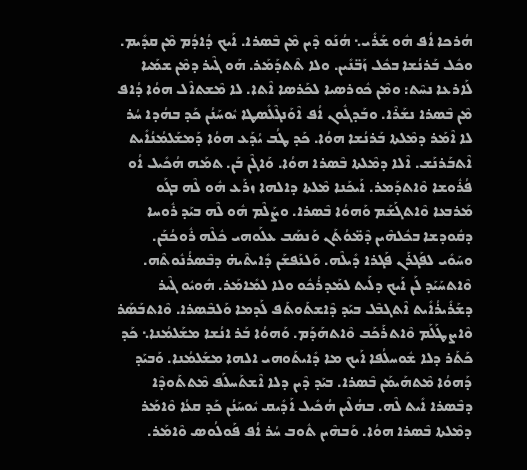ܗܳܪܟܐ ܐܳܦ ܗܽܘ ܫܰܪܺܝ܆ ܗܳܢܰܘ ܕܶܝܢ ܡܶܢ ܒܶܣܪܐ. ܐܰܝܟ ܕܳܐܕܳܡ ܡܶܢ ܩܕܺܝܡ. ܘܟܽܠ ܒܰܪܢܳܫܐ ܒܟܽܠ ܙܰܒ̈ܢܺܝܢ. ܘܠܐ ܬܶܬܕܰܡܰܪ. ܗܰܘ ܓܶܝܪ ܕܡܶܢ ܫܡܰܝܐ ܠܰܐܪܥܐ ܢܚܶܬ: ܘܡܶܢ ܟܽܘܪܣܝܐ ܠܟܰܪܣܐ ܐܶܬܐ. ܠܐ ܡܶܫܬܐܶܠ ܗܘܳܐ ܕܳܐܦ ܡܶܢ ܒܶܣܪܐ ܢܫܰܪܶܐ. ܘܒܰܕܓܽܘܢ ܐܳܦ ܐܶܘܰܢܓܶܠܺܣܛܐ ܝܽܘܚܰܢܳܢ ܟܰܕ ܒܗܳܕܐ ܚܳܪ ܠܐ ܐܶܡܰܪ ܕܡܶܠܬܐ ܒܰܪܢܳܫܐ ܗܘܳܐ. ܟܰܕ ܛܳܒ ܝܳܕܰܥ ܗܘܳܐ ܕܰܡܫܰܠܡܳܢܳܐܺܝܬ ܐܶܬܒܰܪܢܰܫ. ܐܶܠܐ ܕܡܶܠܬܐ ܒܶܣܪܐ ܗܘܳܐ. ܘܰܐܓܶܢ ܒܰܢ. ܬܡܰܗ ܗܳܟܺܝܠ ܐܳܘ ܦܳܪܽܘܫܐ ܘܶܐܬܕܰܡܪ. ܐܰܝܟܰܢܐ ܡܶܠܬܐ ܕܐܠܗܐ ܙܪܰܥ ܗܽܘ ܠܶܗ ܒܓܰܘ ܡܰܪܒܥܐ ܘܶܐܬܓܰܫܰܡ ܘܰܗܘܳܐ ܒܶܣܪܐ. ܘܨܰܠܶܡ ܗܽܘ ܠܶܗ ܒܝܰܕ ܪܽܘܚܐ ܕܩܽܘܕܫܐ ܒܟܽܠܗܶܝܢ ܕܶܡ̈ܘܳܬܰܢ ܘܰܢܣܰܒ ܥܠܰܘܗܝ ܟܽܠܶܗ ܪܽܘܟܳܒܰܢ. ܘܚܰܘܺܝ ܠܦܰܓܪܰܢ ܦܰܓܪܐ ܕܺܝܠܶܗ. ܘܰܠܢܰܦܫܰܢ ܕܺܐܝܬܶܝܗ̇ ܕܒܶܣܪܳܢܽܘܬܶܗ. ܘܶܐܬܚܰܝܰܕ ܠܰܢ ܐܰܝܟ ܕܠܰܝܬ ܠܡܰܕܪܳܟܽܘ ܘܠܐ ܠܡܺܐܡܰܪ. ܗܽܘܝܽܘ ܓܶܝܪ ܕܫܰܪܺܝܪܳܐܺܝܬ ܐܶܬܓܒܶܠ ܒܝܰܕ ܕܶܐܫܬܰܘܬܰܦ ܠܰܕܡܐ ܘܰܠܒܶܣܪܐ. ܘܶܐܬܒܰܣܰܪ ܘܶܐܨܛܰܠܰܡ ܘܶܐܬܪܰܟܰܒ ܘܶܐܬܗܰܕܰܡ. ܘܰܗܘܳܐ ܒܰܪ ܐܢܳܫܐ ܡܫܰܠܡܳܢܐ܆ ܟܰܕ ܟܰܬܰܪ ܕܠܐ ܫܽܘܚܠܳܦܐ ܐܰܝܟ ܡܐ ܕܺܐܝܬܰܘܗܝ ܐܠܗܐ ܡܫܰܠܡܳܢܐ. ܘܰܒܝܰܕ ܕܰܗܘܳܐ ܡܶܬܗܰܝܡܰܢ ܒܶܣܪܐ. ܒܝܰܕ ܕܶܝܢ ܕܠܐ ܐܶܫܬܰܚܠܰܦ ܡܶܬܬܰܘܕܶܐ ܕܒܶܣܪܐ ܐܺܝܬ ܠܶܗ. ܒܗܳܠܶܝܢ ܗܳܟܺܝܠ ܐܰܕܺܝܩ ܝܽܘܚܰܢܳܢ ܟܰܕ ܩܥܳܐ ܘܶܐܡܰܪ ܕܡܶܠܬܐ ܒܶܣܪܐ ܗܘܳܐ. ܘܰܒܗܶܝܢ ܬܽܘܒ ܚܳܪ ܐܳܦ ܦܰܘܠܳܘܣ ܘܶܐܡܰܪ.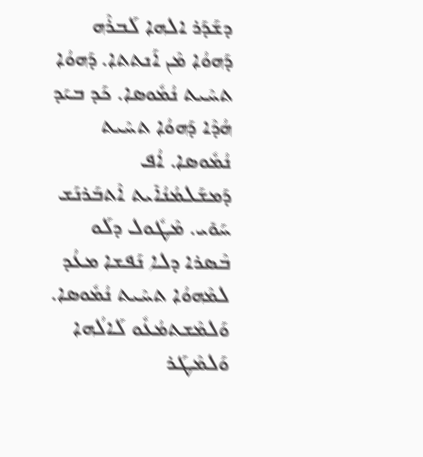ܕܫܰܕܰܪ ܐܠܗܐ ܠܰܒܪܶܗ ܕܰܗܘܳܐ ܡܶܢ ܐܰܢܬܬܐ. ܕܰܗܘܳܐ ܬܚܶܝܬ ܢܳܡܽܘܣܐ. ܟܰܕ ܒܝܰܕ ܗܳܕܶܐ ܕܰܗܘܳܐ ܬܚܶܝܬ ܢܳܡܽܘܣܐ. ܐܳܦ ܕܰܡܫܰܠܡܳܢܳܐܺܝܬ ܐܶܬܒܰܪܢܰܫ ܚܰܘܺܝ. ܡܶܛܽܘܠ ܕܠܰܘ ܒܶܣܪܐ ܕܠܐ ܢܰܦܫܐ ܡܥܳܕ ܠܡܶܗܘܳܐ ܬܚܶܝܬ ܢܳܡܽܘܣܐ. ܘܰܠܡܶܫܬܡܳܥܽܘ ܠܰܐܠܳܗܐ ܘܰܠܡܶܛܰܪ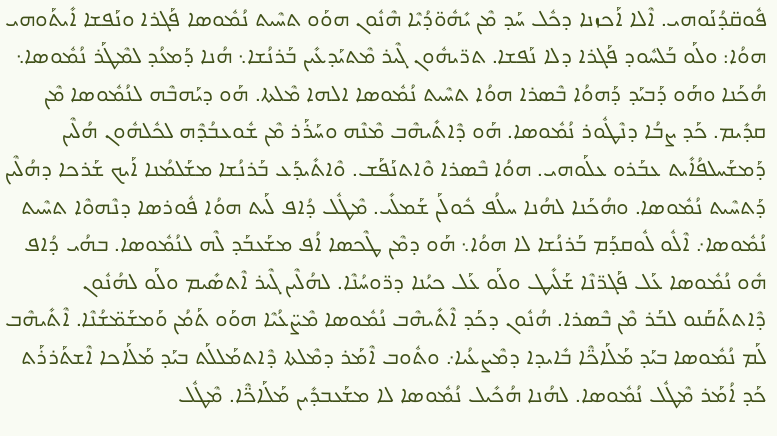ܦܽܘܩ̈ܕܳܢܰܘܗܝ. ܐܶܠܐ ܐܰܟܙܢܐ ܕܟܽܠ ܚܰܕ ܡܶܢ ܝܺܗܽܘ̈ܕܳܝܶܐ ܗܶܢܽܘܢ ܗܘܰܘ ܬܚܶܝܬ ܢܳܡܽܘܣܐ ܦܰܓܪܐ ܘܢܰܦܫܐ ܐܺܝܬܰܘܗܝ ܗܘܳܐ: ܘܠܰܘ ܒܰܠܚܽܘܕ ܦܰܓܪܐ ܕܠܐ ܢܰܦܫܐ. ܬܪ̈ܝܗܽܘܢ ܓܶܝܪ ܡܶܬܝܰܕܥܺܝܢ ܒܰܪܢܳܫܐ܆ ܗܳܢܐ ܕܰܡܥܳܕ ܠܡܶܛܰܪ ܢܳܡܽܘܣܐ܆ ܗܳܟܰܢܐ ܘܗܰܘ ܕܰܒܝܰܕ ܕܰܗܘܳܐ ܒܶܣܪܐ ܗܘܳܐ ܬܚܶܝܬ ܢܳܡܽܘܣܐ ܐܠܗܐ ܡܶܠܬܐ. ܗܰܘ ܕܝܰܗܒܶܗ ܠܢܳܡܽܘܣܐ ܡܶܢ ܩܕܺܝܡ. ܟܰܕ ܨܒܳܐ ܕܢܶܛܽܘܪ ܢܳܡܽܘܣܐ. ܗܰܘ ܕܶܐܬܺܝܗܶܒ ܡܶܢܶܗ ܘܚܰܪܰܪ ܡܶܢ ܫܽܘܥܒܳܕܶܗ ܠܟܽܠܗܽܘܢ ܗܳܠܶܝܢ ܕܰܡܫܰܚܠܦܳܐܺܝܬ ܥܒܰܪܘ ܥܠܰܘܗܝ. ܗܘܳܐ ܒܶܣܪܐ ܘܶܐܬܢܰܦܰܫ. ܘܶܐܬܺܝܕܰܥ ܒܰܪܢܳܫܐ ܡܫܰܠܡܳܢܐ ܐܰܝܟ ܫܰܪܟܐ ܕܗܳܠܶܝܢ ܕܰܬܚܶܝܬ ܢܳܡܽܘܣܐ. ܘܗܳܟܰܢܐ ܠܗܳܢܐ ܚܠܳܦ ܟܽܘܠܰܢ ܫܰܡܠܺܝ. ܡܶܛܽܠ ܕܳܐܦ ܠܰܝܬ ܗܘܳܐ ܦܽܘܪܣܐ ܕܢܶܗܘܶܐ ܬܚܶܝܬ ܢܳܡܽܘܣܐ܇ ܐܶܠܽܘ ܠܽܘܩܕܰܡ ܒܰܪܢܳܫܐ ܠܐ ܗܘܳܐ܆ ܗܰܘ ܕܡܶܢ ܛܶܟܣܐ ܐܳܦ ܡܫܰܥܒܰܕ ܠܶܗ ܠܢܳܡܽܘܣܐ. ܒܗܳܝ ܕܳܐܦ ܗܽܘ ܢܳܡܽܘܣܐ ܥܰܠ ܦܰܓܪ̈ܢܶܐ ܫܰܠܺܝܛ ܘܠܰܘ ܥܰܠ ܟܝܳܢܐ ܕܪ̈ܘܚܳܢܶܐ. ܠܗܳܠܶܝܢ ܓܶܝܪ ܐܶܬܣܺܝܡ ܘܠܰܘ ܠܗܳܢܽܘܢ ܕܶܐܬܬܰܩܰܢܘ ܠܒܰܪ ܡܶܢ ܒܶܣܪܐ. ܗܳܢܽܘܢ ܕܟܰܕ ܐܶܬܺܝܗܶܒ ܢܳܡܽܘܣܐ ܡܶܨ̈ܥܳܝܶܐ ܗܘܰܘ ܬܰܡܳܢ ܘܰܡܫܰܡ̈ܫܳܢܶܐ. ܐܶܬܺܝܗܶܒ ܠܰܡ ܢܳܡܽܘܣܐ ܒܝܰܕ ܡܰܠܰܐܟ̈ܶܐ ܒܺܐܝܕܐ ܕܡܶܨܥܳܝܐ܇ ܘܬܽܘܒ ܐܶܡܰܪ ܕܡܶܠܬܐ ܕܶܐܬܡܰܠܠܰܬ ܒܝܰܕ ܡܰܠܰܐܟܐ ܐܶܫܬܰܪܪܰܬ ܟܰܕ ܐܳܡܰܪ ܡܶܛܽܠ ܢܳܡܽܘܣܐ. ܠܗܳܢܐ ܗܳܟܺܝܠ ܢܳܡܽܘܣܐ ܠܐ ܡܫܰܥܒܕܺܝܢ ܡܰܠܰܐܟ̈ܶܐ. ܡܶܛܽܠ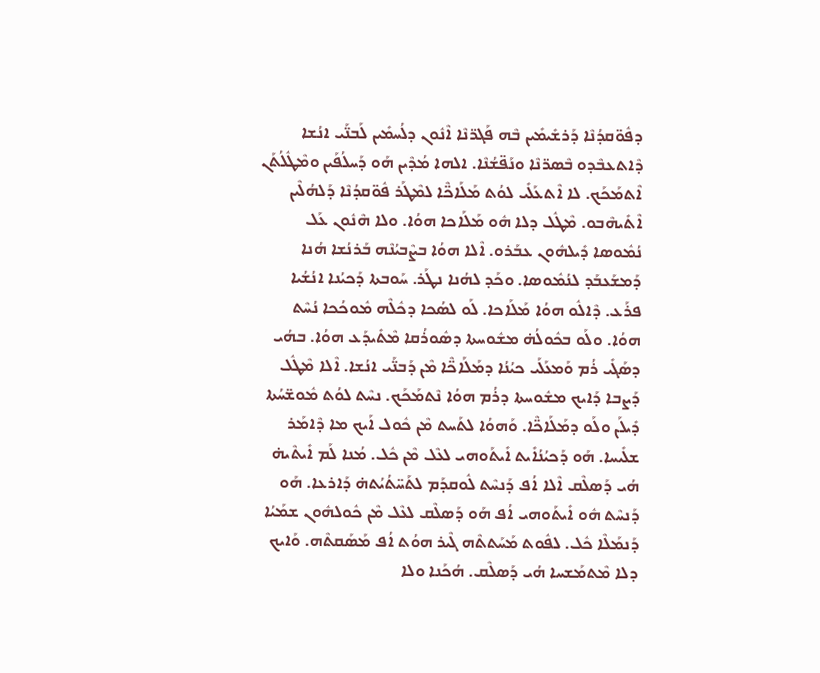ܕܦܽܘ̈ܩܕܳܢܶܐ ܕܰܪܫܺܝܡܺܝܢ ܒܶܗ ܦܰܓܪ̈ܢܶܐ ܐܶܢܽܘܢ ܕܠܳܚܡܺܝܢ ܠܰܒܢ̈ܰܝ ܐܢܳܫܐ ܕܶܐܬܥܒܶܕܘ ܒܶܣܪ̈ܢܶܐ ܘܢܰܦ̈ܫܳܢܶܐ. ܐܠܗܐ ܡܳܕܶܝܢ ܗܰܘ ܕܰܚܠܳܦܰܝܢ ܘܡܶܛܽܠܳܬܰܢ ܐܶܬܡܰܟܰܟ. ܠܐ ܐܶܬܥܰܠܺܝ ܠܘܳܬ ܡܰܠܰܐܟ̈ܶܐ ܠܡܶܛܰܪ ܦܽܘ̈ܩܕܳܢܶܐ ܕܰܠܗܳܠܶܝܢ ܐܶܬܺܝܗܶܒܘ. ܡܶܛܽܠ ܕܠܐ ܗܽܘ ܡܰܠܰܐܟܐ ܗܘܳܐ. ܘܠܐ ܗܶܢܽܘܢ ܥܰܠ ܢܳܡܽܘܣܐ ܕܺܝܠܗܽܘܢ ܥܒܰܪܘ. ܐܶܠܐ ܗܘܳܐ ܒܨܶܒܝܳܢܶܗ ܒܰܪܢܳܫܐ ܗܳܢܐ ܕܰܡܫܰܥܒܰܕ ܠܢܳܡܽܘܣܐ. ܘܟܰܕ ܠܗܳܢܐ ܢܛܰܪ. ܚܰܘܒܬܐ ܕܰܟܝܳܢܐ ܐܢܳܫܳܝܐ ܦܪܰܥ. ܕܶܐܠܽܘ ܗܘܳܐ ܡܰܠܰܐܟܐ. ܠܰܘ ܠܣܳܟܐ ܕܟܽܠܶܗ ܡܽܘܟܳܟܐ ܢܳܚܶܬ ܗܘܳܐ. ܘܠܰܘ ܒܟܽܘܠܳܗ̇ ܡܫܽܘܚܬܐ ܕܣܽܘܪܳܩܐ ܡܶܬܺܝܕܰܥ ܗܘܳܐ. ܒܗܳܝ ܕܣܰܓܺܝ ܪܳܡ ܘܰܡܥܰܠܰܝ ܟܝܳܢܳܐ ܕܡܰܠܰܐܟ̈ܶܐ ܡܶܢ ܕܰܒܢ̈ܰܝ ܐܢܳܫܐ. ܐܶܠܐ ܡܶܛܽܠ ܕܰܨܒܐ ܕܰܐܝܟ ܡܫܽܘܚܬܐ ܕܪܳܡ ܗܘܳܐ ܢܶܬܡܰܟܰܟ. ܢܚܶܬ ܠܘܳܬ ܡܽܘܫ̈ܚܳܬܐ ܕܺܝܠܰܢ ܘܠܰܘ ܕܡܰܠܰܐܟ̈ܶܐ. ܘܰܗܘܳܐ ܠܬܰܚܬ ܡܶܢ ܟܽܘܠ ܐܰܝܟ ܡܐ ܕܶܐܡܰܪ ܫܠܺܝܚܐ. ܗܰܘ ܕܰܟܝܳܢܳܐܺܝܬ ܐܺܝܬܰܘܗܝ ܠܥܶܠ ܡܶܢ ܟܽܠ. ܡܳܢܐ ܠܰܡ ܐܺܝܬܶܝܗ̇ ܗܳܝ ܕܰܣܠܶܩ ܐܶܠܐ ܐܳܦ ܕܰܢܚܶܬ ܠܽܘܩܕܰܡ ܠܬܰܚ̈ܬܳܝܳܬܗ̇ ܕܰܐܪܥܐ. ܗܰܘ ܕܰܢܚܶܬ ܗܽܘ ܐܺܝܬܰܘܗܝ ܐܳܦ ܗܰܘ ܕܰܣܠܶܩ ܠܥܶܠ ܡܶܢ ܟܽܘܠܗܽܘܢ ܫܡܰܝܳܐ ܕܰܢܡܰܠܶܐ ܟܽܠ. ܠܦܽܘܬ ܡܰܚܰܬܬܶܗ ܓܶܝܪ ܗܘܳܬ ܐܳܦ ܡܰܣܰܩܬܶܗ. ܘܰܐܝܟ ܕܠܐ ܡܶܬܡܰܫܚܐ ܗܳܝ ܕܰܣܠܶܩ. ܗܳܟܰܢܐ ܘܠܐ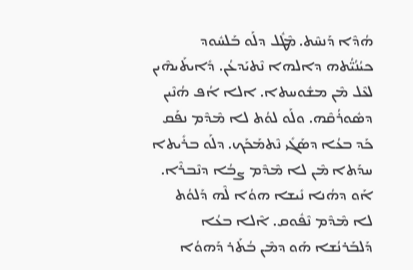ܗܳܕܶܐ ܕܰܢܚܶܬ. ܡܶܛܽܠ ܕܠܰܘ ܒܰܠܚܽܘܕ ܟܝܳܢܳܝ̈ܳܬܗ ܕܐܠܗܐ ܢܶܬܝܰܕܥܳܢ. ܕܺܐܝܬܰܝܗܶܝܢ ܠܥܶܠ ܡܶܢ ܡܫܽܘܚܬܐ. ܐܠܐ ܐܳܦ ܗܳܢܶܝܢ ܕܣܽܘܪܳܩܶܗ. ܘܠܰܘ ܠܘܳܬ ܠܐ ܡܶܕܶܡ ܢܦܰܩ ܟܰܕ ܒܥܳܐ ܕܣܰܓܺܝ ܢܶܬܡܰܟܰܟ. ܕܠܰܘ ܒܪܺܝܬܐ ܚܕܰܬܐ ܡܶܢ ܠܐ ܡܶܕܶܡ ܨܒܳܐ ܕܢܶܒܪܶܐ. ܐܰܘ ܕܗܳܢܐ ܢܺܝܫܐ ܗܘܳܐ ܠܶܗ ܕܰܠܘܳܬ ܠܐ ܡܶܕܶܡ ܢܶܦܽܘܩ. ܐܶܠܐ ܒܥܳܐ ܕܰܠܒܰܪܢܳܫܐ ܗܰܘ ܕܡܶܢ ܒܳܬܰܪ ܕܰܗܘܳܐ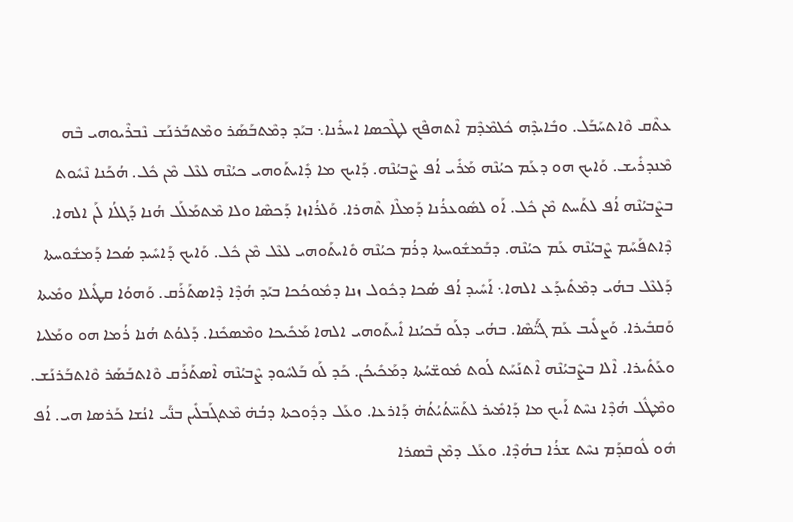ܥܬܶܩ ܘܶܐܬܚܰܒܰܠ. ܘܒܺܐܝܕܶܗ ܟܽܠܡܶܕܶܡ ܐܶܬܗܦܶܟ ܠܛܶܟܣܐ ܐܚܪܺܢܐ܆ ܒܝܰܕ ܕܡܶܬܒܰܣܰܪ ܘܡܶܬܒܰܪܢܰܫ ܢܶܒܪܶܝܘܗܝ ܒܶܗ ܡܶܢܕܪܺܝܫ. ܘܰܐܝܟ ܗܘ ܕܥܰܡ ܟܝܳܢܶܗ ܡܰܪܺܝ ܐܳܦ ܨܶܒܝܳܢܶܗ. ܕܰܐܝܟ ܡܐ ܕܺܐܝܬܰܘܗܝ ܟܝܳܢܶܗ ܠܥܶܠ ܡܶܢ ܟܽܠ. ܗܳܟܰܢܐ ܢܶܚܽܘܬ ܒܨܶܒܝܳܢܶܗ ܐܳܦ ܠܬܰܚܬ ܡܶܢ ܟܽܠ. ܐܰܘ ܠܣܽܘܥܪܳܢܐ ܕܰܡܠܶܐ ܬܶܗܪܐ. ܘܰܠܪܳܐܙܐ ܕܰܟܣܶܐ ܘܠܐ ܡܶܬܡܰܠܰܠ ܗܳܢܐ ܕܰܓܠܳܐ ܠܰܢ ܐܠܗܐ. ܕܶܐܬܦܰܚܰܡ ܨܶܒܝܳܢܶܗ ܥܰܡ ܟܝܳܢܶܗ. ܕܒܰܡܫܽܘܚܬܐ ܕܪܳܡ ܟܝܳܢܶܗ ܘܺܐܝܬܰܘܗܝ ܠܥܶܠ ܡܶܢ ܟܽܠ. ܘܰܐܝܟ ܕܰܐܚܺܝܕ ܣܳܟܐ ܕܰܡܫܽܘܚܬܐ ܕܰܠܥܶܠ ܒܗܳܝ ܕܡܶܬܺܝܕܰܥ ܐܠܗܐ܆ ܐܰܚܺܝܕ ܐܳܦ ܣܳܟܐ ܕܟܽܘܠ ܙܢܐ ܕܡܽܘܟܳܟܐ ܒܝܰܕ ܗܳܕܶܐ ܕܶܐܣܬܰܪܰܩ. ܘܰܗܘܳܐ ܩܛܺܝܠܐ ܘܡܺܝܬܐ ܘܰܩܒܺܝܪܐ. ܘܰܨܠܺܝܒ ܥܰܡ ܓܰܝ̈ܳܣܶܐ. ܒܗܳܝ ܕܠܰܘ ܒܰܟܝܳܢܐ ܐܺܝܬܰܘܗܝ ܐܠܗܐ ܡܰܟܺܝܟܐ ܘܡܶܣܟܺܢܐ. ܕܰܠܘܳܬ ܗܳܢܐ ܪܳܡܐ ܗܘ ܘܡܰܠܝܐ ܘܥܰܬܺܝܪܐ. ܐܶܠܐ ܒܨܶܒܝܳܢܶܗ ܐܶܬܢܰܚܰܬ ܠܳܘܬ ܡܽܘܫ̈ܚܳܬܐ ܕܡܰܟܺܝܟܳܢ. ܟܰܕ ܠܰܘ ܒܰܠܚܽܘܕ ܨܶܒܝܳܢܶܗ ܐܶܣܬܰܪܰܩ ܘܶܐܬܒܰܣܰܪ ܘܶܐܬܒܰܪܢܰܫ. ܘܡܶܛܽܠ ܗܳܕܶܐ ܢܚܶܬ ܐܰܝܟ ܡܐ ܕܰܐܡܺܝܪ ܠܬܰܚ̈ܬܳܝܳܬܳܗ̇ ܕܰܐܪܥܐ. ܘܥܰܠ ܕܕܽܘܟܬܐ ܕܒܳܗ̇ ܡܶܬܓܰܒܠܺܝܢ ܒܢ̈ܰܝ ܐܢܳܫܐ ܟܰܪܣܐ ܗܝ. ܐܳܦ ܗܽܘ ܠܽܘܩܕܰܡ ܢܚܶܬ ܫܪܳܐ ܒܗܳܕܶܐ. ܘܥܰܠ ܕܡܶܢ ܒܶܣܪܐ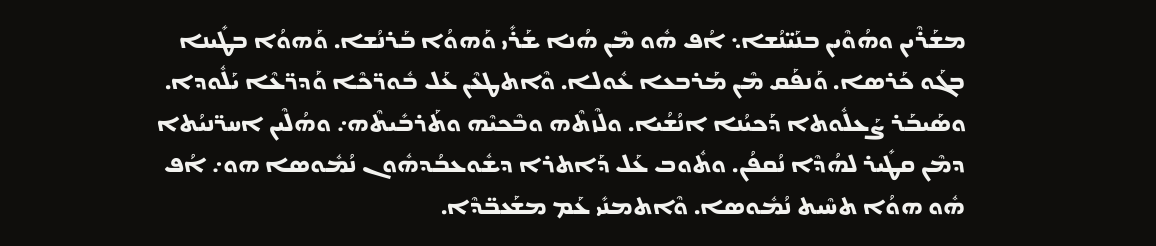ܡܫܰܪܶܝܢ ܘܗܳܘܶܝܢ ܒܢܰܝ̈ܢܳܫܐ܆ ܐܳܦ ܗܽܘ ܡܶܢ ܗܳܢܐ ܫܰܪܺܝ ܘܰܗܘܳܐ ܒܰܪܢܳܫܐ. ܘܰܗܘܳܐ ܒܛܺܝܢܐ ܒܓܰܘ ܟܰܪܣܐ. ܘܰܢܦܰܩ ܡܶܢ ܡܰܪܒܥܐ ܥܽܘܠܐ. ܘܶܐܬܛܥܶܢ ܥܰܠ ܒܽܘܪ̈ܟܶܐ ܘܰܕܪ̈ܥܶܐ ܝܰܠܽܘܕܐ. ܘܣܰܝܒܰܪ ܨܰܥܠܽܘܬܐ ܕܰܟܝܳܢܐ ܐܢܳܫܳܝܐ. ܘܠܶܙܬܶܗ ܘܒܶܟܝܶܗ ܘܬܰܪܒܺܝܬܶܗ܇ ܘܗܳܠܶܝܢ ܐܚܪ̈ܢܝܳܬܐ ܕܡܶܢ ܩܛܺܝܪ ܠܗܳܕܶܐ ܢܳܩܦܳܢ. ܘܬܽܘܒ ܥܰܠ ܕܰܐܬܪܐ ܕܫܽܘܥܒܳܕܗܽܘܢ ܢܳܡܽܘܣܐ ܗܘ܇ ܐܳܦ ܗܽܘ ܗܘܳܐ ܬܚܶܝܬ ܢܳܡܽܘܣܐ. ܘܶܐܬܡܢܺܝ ܥܰܡ ܡܫܰܥܒ̈ܕܶܐ.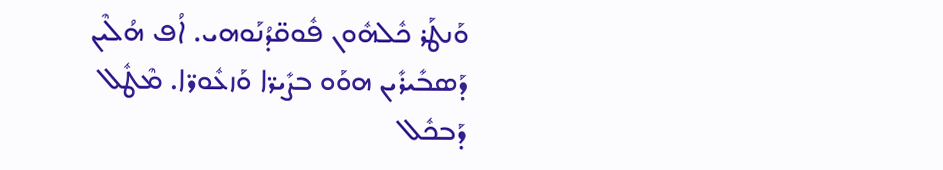ܘܰܢܛܰܪ ܟܽܠܗܽܘܢ ܦܽܘܩ̈ܕܳܢܰܘܗܝ. ܐܳܦ ܗܳܠܶܝܢ ܕܰܣܒܺܝܪܺܝܢ ܗܘܰܘ ܒܨܺܝܪ̈ܐ ܘܰܙܥܽܘܪ̈ܐ. ܡܶܛܽܠ ܕܰܒܟܽܠ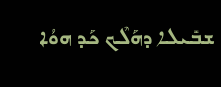ܫܒܺܝܠܐ ܕܗܰܠܶܟ ܟܰܕ ܗܘܳܐ